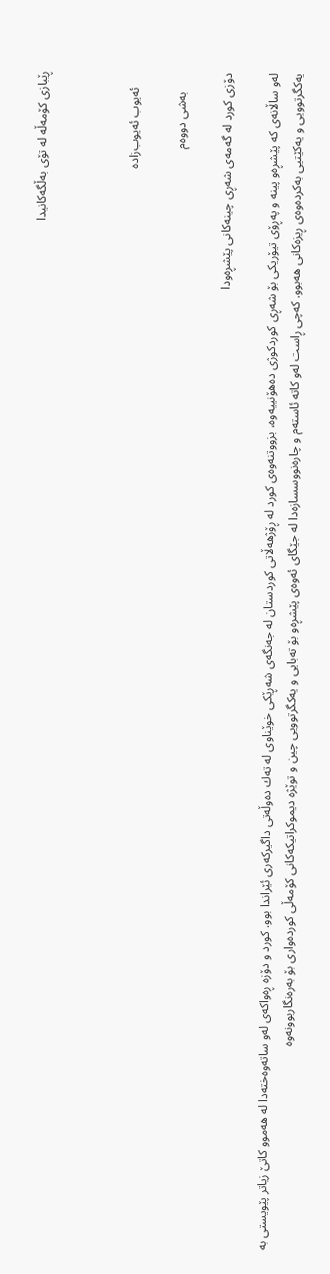ڕێبازی کۆمه‌ڵه‌ له‌ تۆی به‌ڵگه‌کانیدا



     ئه‌یوب ئه‌یوب‌زاده‌

      به‌شی دووه‌م

دۆزی‌ كورد له گه‌مه‌ی‌ شه‌ڕی‌ چینه‌كانی‌ پێشڕه‌ودا

له‌و ساڵانه‌ی‌ كه‌ پێشڕه‌و پینه ‌و په‌ڕۆی‌ تیۆریكی بۆ شه‌ڕی‌ كوردكوژی‌ ده‌هۆنییه‌وه، بزووتنه‌وه‌ی‌ كورد له‌ ڕۆژهه‌ڵاتی‌ كوردستان له‌ جه‌نگه‌ی‌ شه‌ڕێكی‌ خوێناوی‌ له ‌ته‌ك ده‌وڵه‌تی‌ داگیركه‌ری‌ ئێراندا بوو. كورد و دۆزه‌ ڕه‌واكه‌ی‌ له‌و ساته‌وه‌خته‌دا له‌ هه‌موو كاتێ‌ زیاتر پێویستی‌ به‌ یه‌كگرتوویی و یه‌كێتیی‌ به‌كرده‌وه‌ی‌ ڕیزه‌كانی‌ هه‌بوو. كه‌چی ڕاست له‌و كاته‌ ئاسته‌م ‌و چاره‌نووسسازه‌دا له‌ جێگای‌ ئه‌وه‌ی‌ پێشڕه‌و بۆ ته‌بایی‌ و یه‌كگرتوویی‌ چین و توێژه‌ دیموكراتیكه‌كانی‌ كۆمه‌ڵی كورده‌واری بۆ به‌ره‌نگاربوونه‌وه‌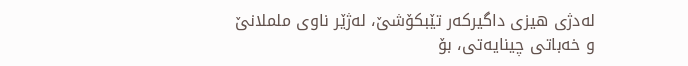له‌دژی‌ هیزی‌ داگیركه‌ر تێبكۆشێ، له‌ژێر ناوی‌ ململانێ‌ و خه‌باتی‌ چینایه‌تی،‌ بۆ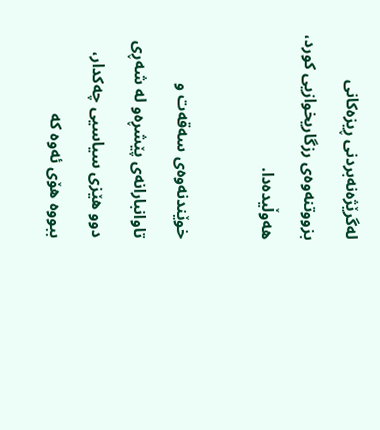له‌گرێژه‌نه‌بردنی ڕیزه‌كانی‌ بزووتنه‌وه‌ی رزگاریخوازیی کورد، هه‌وڵیده‌دا.

خوێندنه‌وه‌ی‌ سه‌قه‌ت و تاوانبار‌انه‌ی‌ پێشڕه‌و له شه‌ڕی‌ دوو هێزی‌ سیاسیی‌ چه‌كدار، ببووه هۆی ئه‌وه كه‌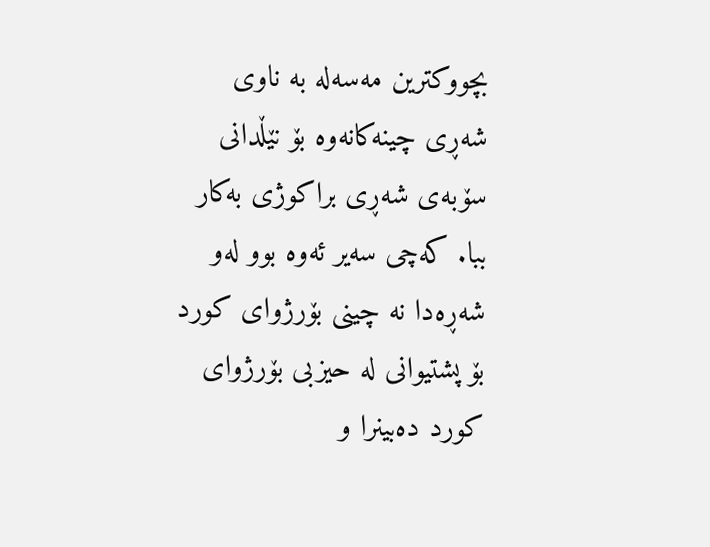بچووكترین مه‌سه‌له‌ به‌ ناوی‌ شه‌ڕی‌ چینه‌كانه‌وه‌ بۆ نێڵدانی سۆبه‌ی‌ شه‌ڕی‌ براكوژی‌ به‌كار ببا. كه‌چی‌ سه‌یر ئه‌وه‌ بوو له‌و شه‌ڕه‌دا نه ‌چینی‌ بۆرژوای‌ كورد بۆ پشتیوانی‌ له‌ حیزبی‌ بۆرژوای‌ كورد ده‌بینرا و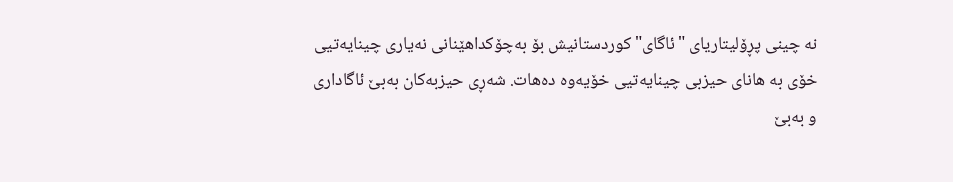نه‌ چینی‌ پڕۆلیتاریای "ئاگای" كوردستانیش بۆ به‌چۆكداهێنانی‌ نه‌یاری‌ چینایه‌تیی‌ خۆی‌ به‌ هانای‌ حیزبی‌ چینایه‌تیی‌ خۆیه‌وه‌ ده‌هات. شه‌ڕی‌ حیزبه‌كان به‌بێ‌ ئاگاداری‌ و به‌بێ‌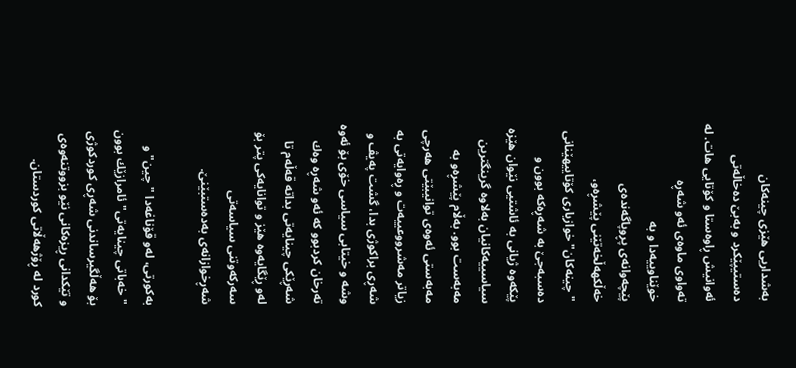به‌شداریی‌ هێزی‌ چینه‌كان ده‌ستیپێكرد و به‌بێ‌ ده‌خاڵه‌تی‌ ئه‌وانیش ڕاوه‌ستا و كۆتایی‌ هات. له‌ ته‌واوی‌ ماوه‌ی‌ ئه‌و شه‌ڕه‌ خوێناوییه‌دا و به‌ پێچه‌وانه‌ی ‌پڕوپاگه‌نده‌ی‌ خه‌ڵكهه‌ڵخه‌تێنی‌ پێشڕه‌و، "چینه‌كان" خوازیاری‌ كۆتاییهێنانی‌ ده‌سبه‌جێ‌ به‌ شه‌ڕه‌كه‌ بوون و پێكه‌وه‌ ژیانی‌ به‌ ئاشتیی‌ نێوان هێزه‌ سیاسییه‌كانیان به‌لاوه‌ گرینگترین مه‌به‌ست بوو. به‌ڵام پێشڕه‌و به‌ مه‌به‌ستی‌ ئه‌وه‌ی‌ توانیبێتی‌ هه‌رچی‌ زیاتر مه‌شرووعییه‌ت و ڕه‌وایه‌تی‌ به‌ شه‌ڕی‌ براکوژی بدا، گشت په‌یڤ و وشه‌ و خیتابی‌ سیاسی‌ خۆی‌ بۆ ئه‌وه‌ ته‌رخان كردبوو كه ئه‌و شه‌ڕه وه‌ك شه‌‌ڕێكی‌ چینایه‌تی‌ بداته‌ قه‌ڵه‌م ‌تا له‌و ڕێگایه‌وه‌ هێز و توانایه‌كی‌ پتر بۆ سه‌ركه‌وتنی‌ سیاسه‌تی‌ شه‌ڕخوازانه‌ی به‌ده‌ستبێنێ‌.

به‌كورتی،‌ له‌و قۆناغه‌دا "چین" و "خه‌باتی‌ چینایه‌تی" ئامرازێك بوون بۆ هه‌ڵگیرساندنی‌ شه‌ڕی‌ كوردكوژی‌ و تێكدانی‌ ڕیزه‌كانی‌ نێو بزووتنه‌وه‌ی كورد له ڕۆژ‌هه‌ڵاتی كوردستان.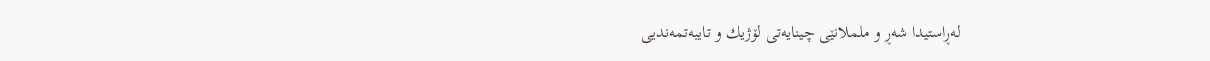له‌ڕاستیدا شه‌ڕ و ململانێی‌ چینایه‌تی‌ لۆژیك و تایبه‌تمه‌ندیی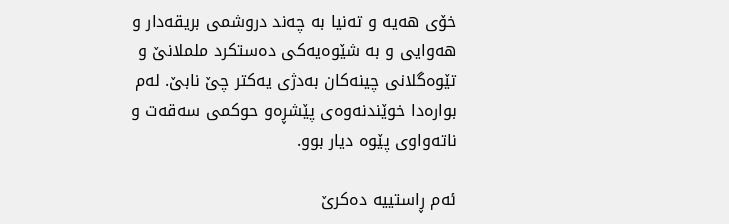خۆی‌ هه‌یه‌ و ته‌نیا به چه‌ند دروشمی‌ بریقه‌دار و هه‌وایی‌ و به‌ شێوه‌یه‌كی‌ ده‌ستكرد ململانێ ‌و تێوه‌گلانی چینه‌كان به‌دژ‌ی یه‌كتر چێ‌ نابێ‌. له‌م بواره‌دا خوێندنه‌وه‌ی‌ پێشڕه‌و حوكمی‌ سه‌قه‌ت و ناته‌واوی‌ پێوه‌ دیار بوو.

ئه‌م ڕاستییه‌ ده‌كرێ‌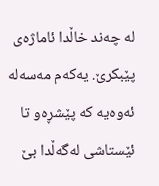له‌ چه‌ند خاڵدا ئاماژه‌ی‌ پێبكرێ‌. یه‌كه‌م مه‌سه‌له ئه‌وه‌یه كه‌ پێشڕه‌و تا ئێستاشی‌ له‌گه‌ڵدا بێ‌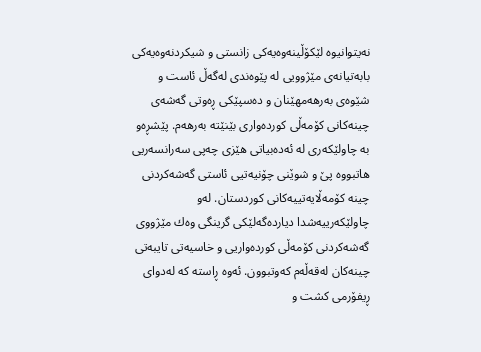نه‌یتوانیوه‌ لێكۆڵینه‌وه‌یه‌كی‌ زانستی و شیكردنه‌وه‌یه‌كی‌ بابه‌تیانه‌ی‌ مێژوویی‌ له‌ پێوه‌ندی‌ له‌گه‌ڵ‌ ئاست و‌ شێوه‌ی‌ به‌رهه‌مهێنان و ده‌سپێكی‌ ڕه‌وتی‌ گه‌شه‌ی‌ چینه‌كانی‌ كۆمه‌ڵی‌ كورده‌واری‌ بێنێته‌ به‌رهه‌م. پێشڕه‌و به‌ چاولێكه‌ری‌ له‌ ئه‌ده‌بیاتی هێزی‌ چه‌پی‌ سه‌رانسه‌ریی‌ هاتبووه پێ و شوێنی‌ چۆنیه‌تیی ئاستی‌ گه‌شه‌كردنی‌ چینه‌ كۆمه‌ڵایه‌تییه‌كانی‌ كوردستان. له‌و چاولێكه‌رییه‌شدا دیارده‌گه‌لێكی‌ گرینگی‌ وه‌ك مێژووی‌ گه‌شه‌كردنی‌ كۆمه‌ڵی‌ كورده‌واریی‌ و خاسیه‌تی‌ تایبه‌تی‌ چینه‌كان له‌قه‌ڵه‌م كه‌وتبوون. ئه‌وه‌ ڕاسته‌ كه له‌دوای‌ ڕیفۆرمی کشت و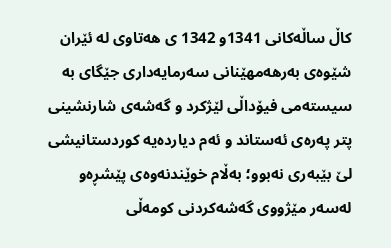کاڵ‌ ساڵه‌كانی‌ 1341و 1342 ی هه‌تاوی له‌ ئێران شێوه‌ی‌ به‌رهه‌مهێنانی‌ سه‌رمایه‌داری‌ جێگای‌ به‌ سیسته‌می‌ فیۆداڵی‌ لێژكرد و گه‌شه‌ی‌ شارنشینی‌ پتر په‌ره‌ی ئه‌ستاند و ئه‌م دیارده‌‌یه كوردستانیشی‌ لێ بێبه‌ری نه‌بوو؛ به‌ڵام خوێندنه‌وه‌ی‌ پێشڕه‌و له‌سه‌ر مێژووی گه‌شه‌کردنی كومه‌ڵی‌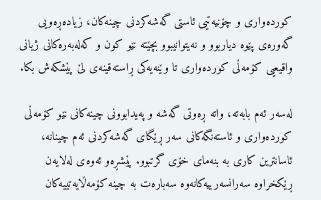كورده‌واری‌ و چۆنیه‌تیی‌ ئاستی‌ گه‌شه‌كردنی‌ چینه‌كان، زیاده‌ڕه‌ویی‌ گه‌وره‌ی‌ پێوه‌ دیاربوو و نه‌یتوانیبوو بچێته‌ نێو كون و كه‌له‌به‌ره‌كانی‌ ژیانی‌ واقیعیی‌ كۆمه‌ڵی‌ كورده‌واری‌ تا وێنه‌یه‌كی‌ ڕاسته‌قینه‌ی‌ لێ‌ پێشكه‌ش بكا.

له‌سه‌ر ئه‌م بابه‌ته‌، واته‌ ڕه‌وتی‌ گه‌شه‌ و په‌یدابوونی‌ چینه‌كانی نێو كۆمه‌ڵی‌ كورده‌واری‌ و ئاسته‌نگه‌كانی سه‌ر ڕێگای‌ گه‌شه‌كردنی‌ ئه‌م چینانه‌، ئاسانترین كاری‌ به‌ بنه‌مای خۆی‌ گرتبوو. پێشڕه‌و ئه‌وه‌ی له‌لایه‌ن ڕێكخراوه‌ سه‌رانسه‌رییه‌كانه‌وه سه‌باره‌ت به‌ چینه‌ كۆمه‌ڵایه‌تییه‌كان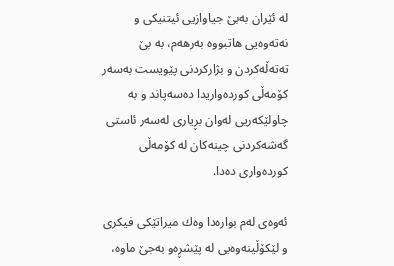له‌ ئێران به‌بێ‌ جیاوازیی‌ ئیتنیكی‌ و نه‌ته‌وه‌یی‌ هاتبووه به‌رهه‌م، به‌ بێ‌ ته‌ته‌ڵه‌كردن و بژاركردنی پێویست به‌سه‌ر كۆمه‌ڵی‌ كورده‌واریدا ده‌سه‌پاند و به‌ چاولێكه‌ریی‌ له‌وان بڕیاری‌ له‌سه‌ر ئاستی‌ گه‌شه‌كردنی‌ چینه‌كان له‌ كۆمه‌ڵی‌ كورده‌واری‌ ده‌دا.

ئه‌وه‌ی‌ له‌م بواره‌دا وه‌ك میراتێكی‌ فیكری‌ و لێكۆڵینه‌وه‌یی‌ له‌ پێشڕه‌و به‌جێ‌ ماوه‌،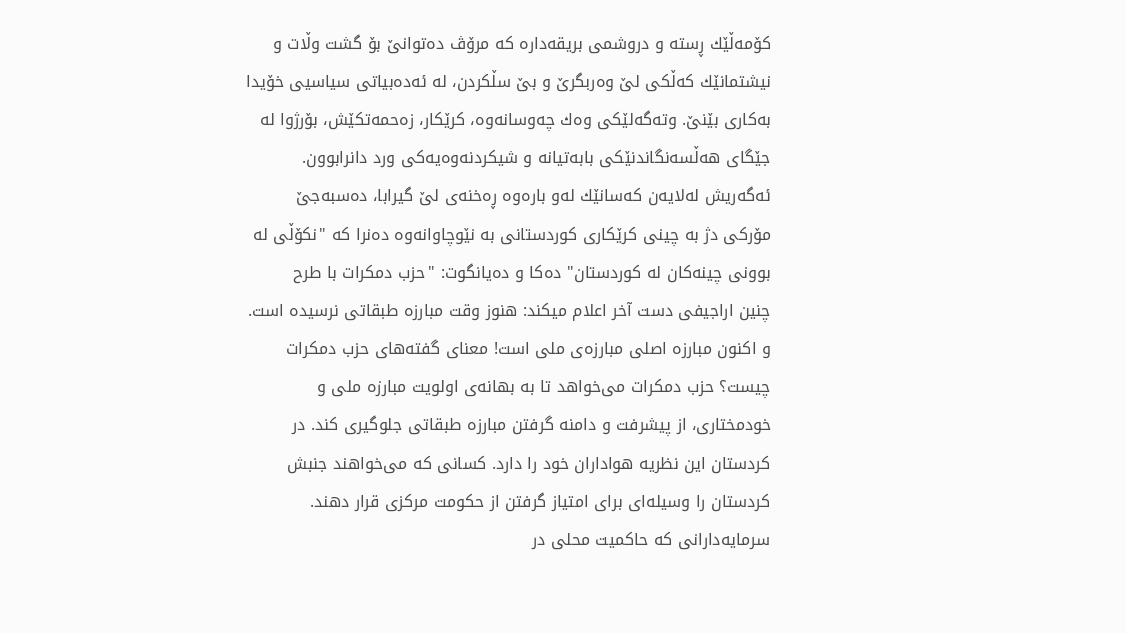كۆمه‌ڵێك ڕ‌سته‌ و دروشمی‌ بریقه‌داره‌ كه‌ مرۆڤ ده‌توانێ‌ بۆ گشت وڵات و نیشتمانێك كه‌ڵكی‌ لێ‌ وه‌ربگرێ‌ و بێ‌ سڵكردن، له‌ ئه‌ده‌بیاتی‌ سیاسیی خۆیدا به‌كاری بێنێ. وته‌گه‌لێكی وه‌ك چه‌وسانه‌وه، كرێكار، زه‌حمه‌تكێش، بۆرژوا له‌ جێگای‌ هه‌ڵسه‌نگاندنێكی‌ بابه‌تیانه‌ و شیكردنه‌وه‌یه‌كی‌ ورد دانرابوون. ئه‌گه‌ریش له‌لایه‌ن كه‌سانێك له‌و باره‌وه ڕه‌خنه‌ی لێ گیرابا، ده‌سبه‌جێ مۆركی‌ دژ به چینی‌ كرێكاری‌ كوردستانی به نێوچاوانه‌وه‌ ده‌نرا كه‌ "نكۆڵی‌ له‌ بوونی‌ چینه‌كان له‌ كوردستان" ده‌كا و ده‌یانگوت: "حزب دمكرات با طرح چنین ‌اراجیفی‌ دست ‌آخر اعلام میكند: هنوز وقت مبارزه‌ طبقاتی‌ نرسیده‌ است. و اكنون مبارزه‌ اصلی‌ مبارزه‌ی‌ ملی‌ است! معنای‌ گفته‌های‌ حزب دمكرات چیست؟ حزب دمكرات می‌خواهد تا به‌ بهانه‌ی‌ اولویت مبارزه‌ ملی‌ و خودمختاری‌، از پیشرفت و دامنه‌ گرفتن مبارزه‌ ‌طبقاتی‌ جلوگیری‌ كند. در كردستان این نظریه‌ هواداران خود را دارد. كسانی‌ كه‌ می‌خواهند جنبش كردستان را وسیله‌ای‌ برای‌ امتیاز گرفتن از حكومت مركزی‌ قرار دهند. سرمایه‌دارانی‌ كه‌ حاكمیت محلی‌ در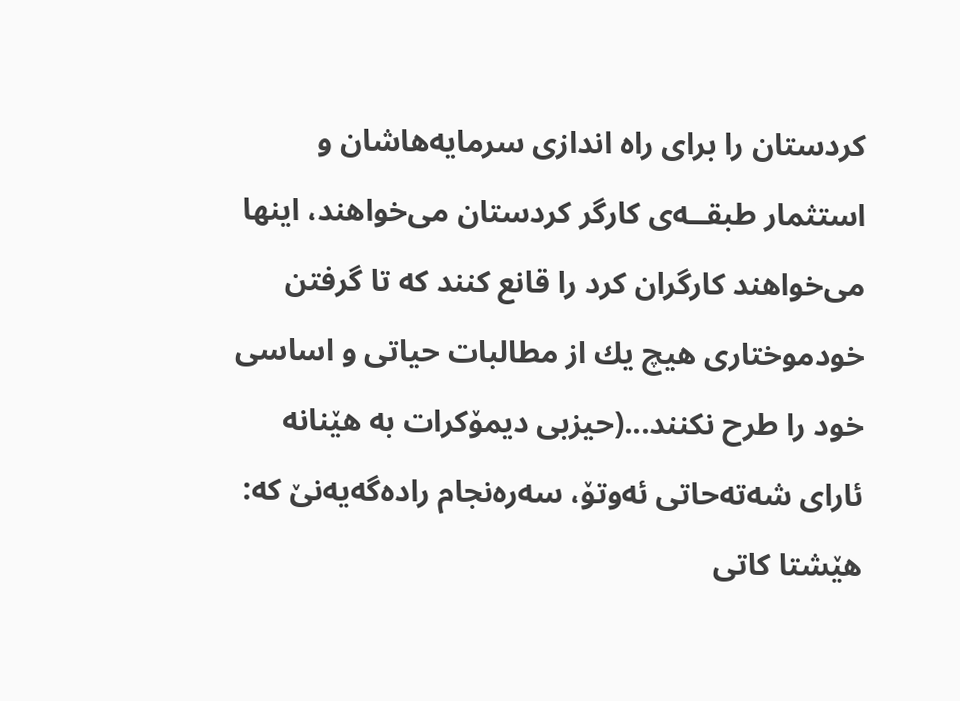كردستان را برای‌ راه‌ اندازی‌ سرمایه‌هاشان و استثمار طبقــه‌ی‌ كارگر كردستان می‌خواهند، اینها می‌خواهند كارگران كرد را قانع كنند كه‌ تا گرفتن خودموختاری‌ هیچ یك از مطالبات حیاتی‌ و اساسی‌ خود را طرح نكنند...(حیزبی دیمۆکرات به‌ هێنانه‌ ئارای شه‌ته‌حاتی ئه‌وتۆ، سه‌ره‌نجام راده‌گه‌یه‌نێ که‌: هێشتا کاتی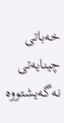خه‌باتی چینایه‌تی نه‌گه‌یشتووه‌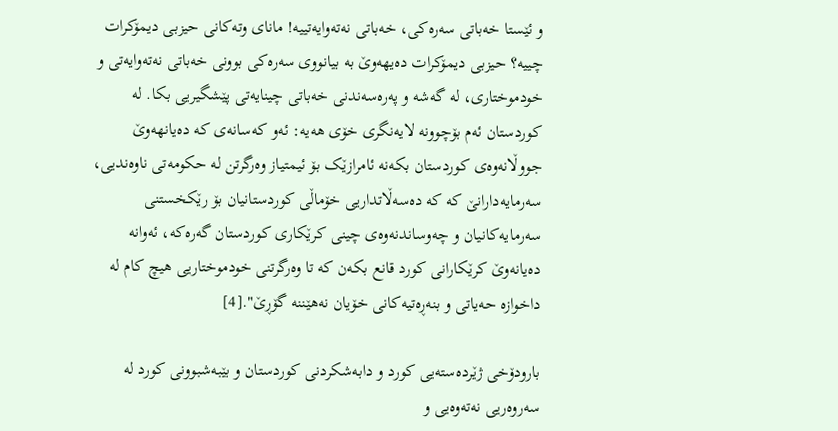و ئێستا خه‌باتی سه‌ره‌کی، خه‌باتی نه‌ته‌وایه‌تییه‌! مانای وته‌کانی حیزبی دیمۆکرات چییه‌؟ حیزبی دیمۆکرات ده‌یهه‌وێ به‌ بیانووی سه‌ره‌کی بوونی خه‌باتی نه‌ته‌وایه‌تی و خودموختاری، له‌ گه‌شه‌ و په‌ره‌سه‌ندنی خه‌باتی چینایه‌تی پێشگیریی بکا. له‌ کوردستان ئه‌م بۆچوونه‌ لایه‌نگری خۆی هه‌یه‌: ئه‌و که‌سانه‌ی که‌ ده‌یانهه‌وێ جووڵانه‌وه‌ی کوردستان بکه‌نه‌ ئامرازێک بۆ ئیمتیاز وه‌رگرتن له‌ حکومه‌تی ناوه‌ندیی، سه‌رمایه‌دارانێ که‌ که‌ ده‌سه‌ڵاتداریی خۆماڵی کوردستانیان بۆ رێکخستنی سه‌رمایه‌کانیان و چه‌وساندنه‌وه‌ی چینی کرێکاری کوردستان گه‌ره‌که‌، ئه‌وانه‌ ده‌یانه‌وێ کرێکارانی کورد قانع بکه‌ن که‌ تا وه‌رگرتنی خودموختاریی هیچ کام له‌ داخوازه‌ حه‌یاتی و بنه‌ڕه‌تیه‌کانی خۆیان نه‌هێننه‌ گۆڕێ".[4]

بارودۆخی‌ ژێرده‌سته‌یی‌ كورد و دابه‌شكردنی‌ كوردستان و بێبه‌شبوونی‌ كورد له‌ سه‌روه‌ر‌یی‌ نه‌ته‌وه‌یی‌ و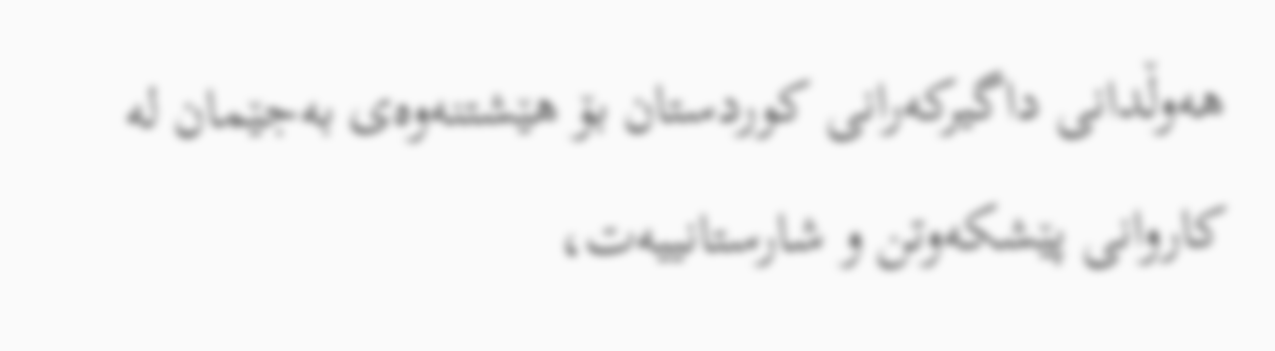هه‌وڵدانی‌ داگیركه‌رانی‌ كوردستان بۆ هێشتنه‌وه‌ی‌ به‌جێمان له كاروانی‌ پێشكه‌وتن و شارستانییه‌ت،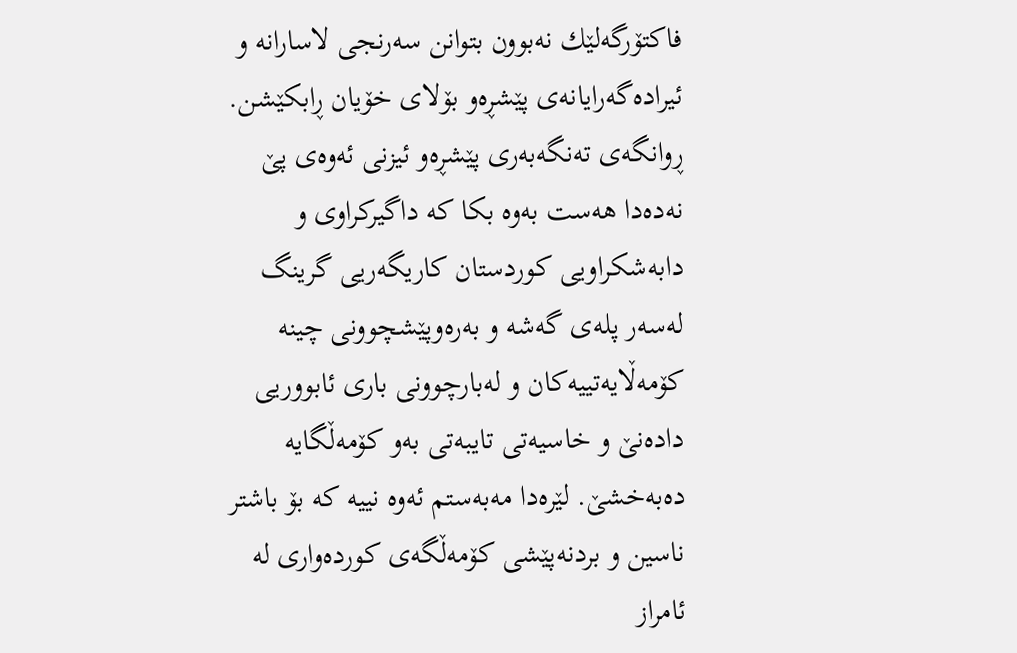فاكتۆرگه‌لێك نه‌بوون بتوانن سه‌رنجی‌ لاسارانه‌ و ئیراده‌گه‌رایانه‌ی‌ پێشڕه‌و بۆلای‌ خۆیان ڕابكێشن. ڕوانگه‌ی‌ ته‌نگه‌به‌ری‌ پێشڕه‌و ئیزنی‌ ئه‌وه‌ی‌ پێ‌ نه‌ده‌دا هه‌ست به‌وه‌ بكا كه داگیركراوی‌ و دابه‌شكراو‌یی‌ كوردستان كاریگه‌ریی‌ گرینگ‌ له‌سه‌ر پله‌ی‌ گه‌شه‌ و به‌ره‌وپێشچوونی‌ چینه‌ كۆمه‌ڵایه‌تییه‌كان و له‌بارچوونی‌ باری‌ ئابووریی‌ داده‌نێ و خاسیه‌تی‌ تایبه‌تی به‌و کۆمه‌ڵگایه‌‌ ده‌به‌خشێ‌. لێره‌دا مه‌به‌ستم ئه‌وه نییه كه بۆ باشتر ناسین و بردنه‌پێشی كۆمه‌ڵگه‌ی كورده‌واری له‌ ئامراز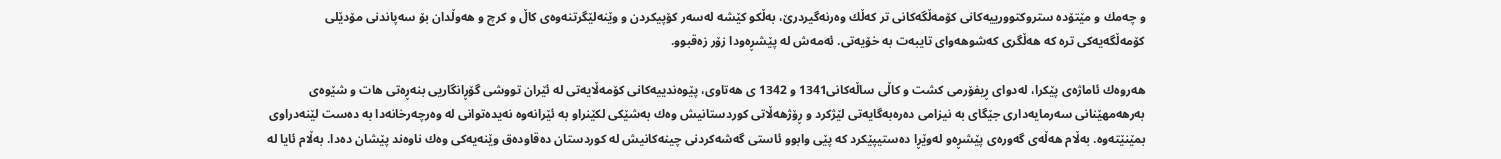و چه‌مك و مێتۆده‌ ستروكتوورییه‌كانی‌ كۆمه‌ڵگه‌كانی‌ تر كه‌ڵك وه‌رنه‌گیردرێ، به‌ڵكو كێشه‌ له‌سه‌ر كۆپیكردن و وێنه‌لێگرتنه‌وه‌ی‌ كاڵ و كرچ و هه‌وڵدان بۆ سه‌پاندنی مۆدێلی‌ كۆمه‌ڵگه‌یه‌كی ‌تره‌ كه‌ هه‌ڵگری‌ كه‌شوهه‌وای‌ تایبه‌ت به‌ خۆیه‌تی‌. ئه‌مه‌ش له پێشڕه‌ودا زۆر زه‌قبوو.

هه‌روه‌ك ئاماژه‌ی پێكرا، له‌دوای‌ ڕیفۆرمی‌ کشت و کاڵی ساڵه‌كانی‌1341 و 1342 ی هه‌تاوی،‌ پێوه‌ندییه‌كانی‌ كۆمه‌ڵایه‌تی‌ له ئێران تووشی‌ گۆڕانگاریی‌ بنه‌ڕه‌تی هات و شێوه‌ی‌ به‌رهه‌مهێنانی‌ سه‌رمایه‌داری‌ جێگای‌ به ‌نیزامی‌ ده‌ره‌به‌گایه‌تی‌ لێژكرد و ڕۆژهه‌ڵاتی‌ كوردستانیش وه‌ك به‌شێكی‌ لكێنراو به‌ ئێرانه‌وه‌ نه‌یده‌توانی‌ له‌ وه‌رچه‌رخانه‌دا به‌ ده‌ست لێنه‌دراوی‌ بمێنێته‌وه‌. به‌ڵام هه‌ڵه‌ی گه‌وره‌ی پێشڕه‌و له‌وێڕا ده‌ستیپێكرد كه‌ پێی‌ وابوو ئاستی‌ گه‌شه‌كردنی‌ چینه‌كانیش له‌ كوردستان ده‌قاوده‌ق وێنه‌یه‌كی‌ وه‌ك ناوه‌ند پێشان ده‌دا. به‌ڵام ئایا له‌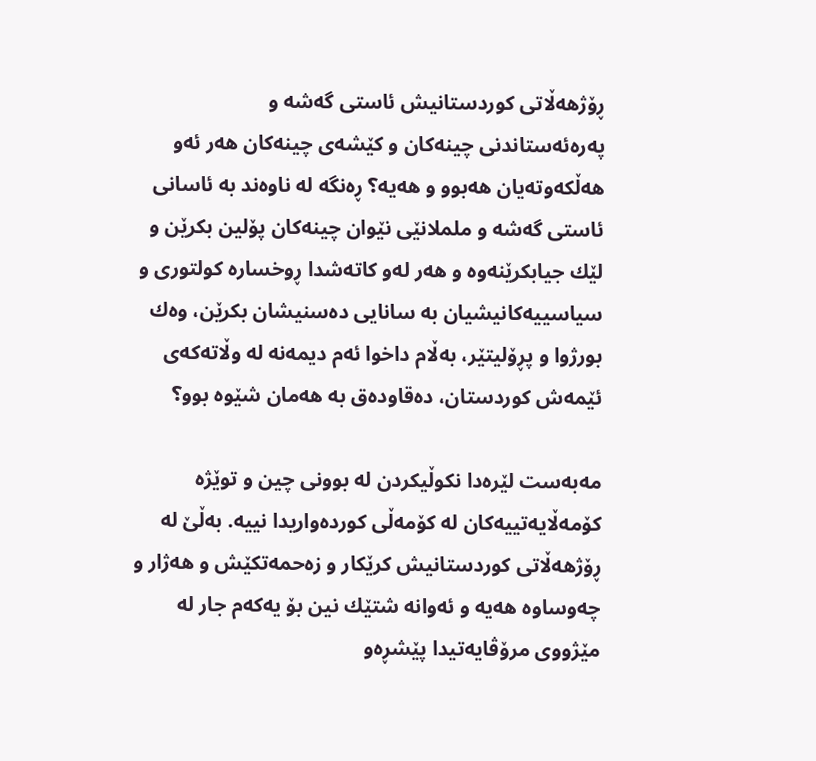ڕۆژهه‌ڵاتی‌ كوردستانیش ئاستی‌ گه‌شه‌ و په‌ره‌ئه‌ستاندنی‌ چینه‌كان و كێشه‌ی‌ چینه‌كان هه‌ر ئه‌و هه‌ڵكه‌وته‌یان هه‌بوو و هه‌یه؟ ڕه‌نگه‌ له‌ ناوه‌ند به‌ ئاسانی‌ ئاستی‌ گه‌شه‌ و ململانێی‌ نێوان چینه‌كان پۆلین بكرێن و لێك جیابكرێنه‌وه‌ و هه‌ر له‌و كاته‌شدا ڕوخساره كولتوری‌ و سیاسییه‌كانیشیان به‌ سانایی‌ ده‌سنیشان بكرێن، وه‌ك بورژوا و پڕۆلیتێر، به‌ڵام داخوا ئه‌م دیمه‌نه‌ له‌ وڵاته‌كه‌ی‌ ئێمه‌ش کوردستان، ده‌قاوده‌ق به‌ هه‌مان شێوه‌ بوو؟

مه‌به‌ست لێره‌دا نكوڵیكردن له‌ بوونی‌ چین‌ و توێژه كۆمه‌ڵایه‌تییه‌كان له‌ كۆمه‌ڵی‌ كورده‌واریدا‌ نییه‌. به‌ڵێ له‌ ڕۆژهه‌ڵاتی‌ كوردستانیش كرێكار و زه‌حمه‌تكێش و هه‌ژار‌ و چه‌وسا‌وه‌ هه‌یه‌ و ئه‌وانه‌ شتێك نین بۆ یه‌كه‌م جار له‌ مێژووی‌ مرۆڤایه‌تیدا پێشڕه‌و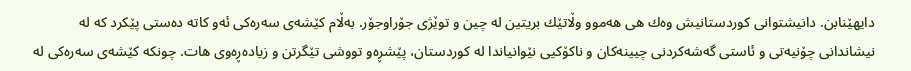دایهێنابن. دانیشتوانی‌ كوردستانیش وه‌ك هی هه‌موو وڵاتێك بریتین‌ له‌ چین و توێژی‌ جۆراوجۆر. به‌ڵام كێشه‌ی‌ سه‌ره‌كی‌ ئه‌و كاته‌ ده‌ستی‌ پێكرد كه‌ له‌ نیشاندانی‌ چۆنیه‌تی‌ و ئاستی‌ گه‌شه‌كردنی‌ چیینه‌كان و ناكۆكیی‌ نێوانیاندا له‌ كوردستان، پێشڕه‌و تووشی‌ تێگرتن و زیاده‌ڕه‌وی ‌هات. چونكه كێشه‌ی سه‌ره‌كی له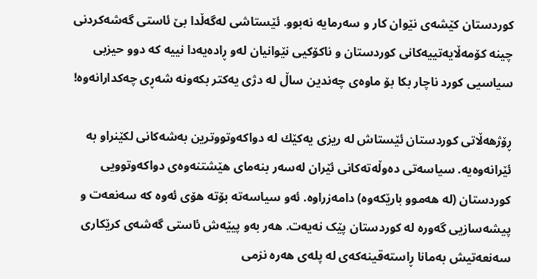كوردستان كێشه‌ی‌ نێوان كار و سه‌رمایه‌ نه‌بوو. ئێستاشی‌ له‌گه‌ڵدا بێ‌ ئاستی‌ گه‌شه‌كردنی‌ چینه‌ كۆمه‌ڵایه‌تییه‌كانی‌ كوردستان و ناكۆكیی نێوانیان له‌و ڕاده‌یه‌دا نییه‌ كه دوو حیزبی‌ سیاسیی‌ كورد ناچار بكا بۆ ماوه‌ی‌ چه‌ندین ساڵ له دژی یه‌كتر‌ بكه‌ونه‌ شه‌ڕی‌ چه‌كدارانه‌وه!

ڕۆژهه‌ڵاتی‌ كوردستان ئێستاش له ریزی یه‌كێك له‌ دواكه‌وتووترین به‌شه‌كانی‌ لكێنراو به‌ ئێرانه‌وه‌یه‌. سیاسه‌تی‌ ده‌وڵه‌ته‌كانی‌ ئێران‌ له‌سه‌ر بنه‌مای‌ هێشتنه‌وه‌ی‌ دواكه‌وتوویی‌ كوردستان (له‌ هه‌موو بارێکه‌وه‌) دامه‌زراوه‌. ئه‌و سیاسه‌ته بۆته هۆی ئه‌وه كه سه‌نعه‌ت و پیشه‌سازیی‌ گه‌وره‌ له كوردستان پێک نه‌یه‌ت. هه‌ر به‌و پیێه‌ش‌ ئاستی‌ گه‌شه‌ی‌ كرێكاری سه‌نعه‌تیش به‌مانا‌ ڕاسته‌قینه‌كه‌ی له‌ پله‌ی‌ هه‌ره‌ نزمی‌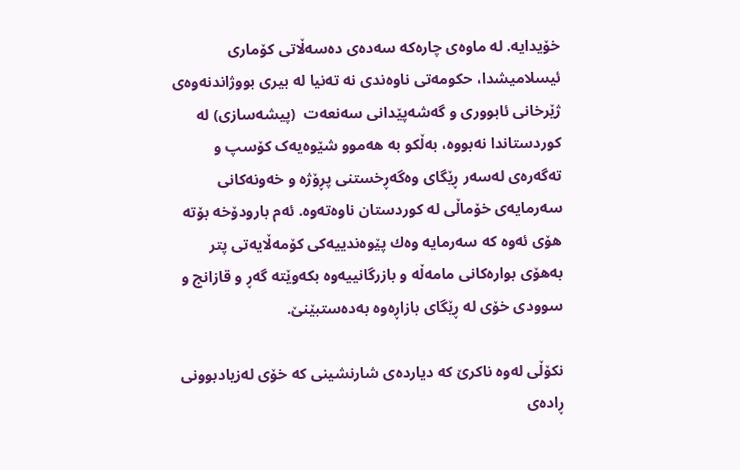خۆیدایه‌. له ماوه‌ی چاره‌كه سه‌ده‌ی ده‌سه‌ڵاتی كۆماری‌ ئیسلامیشدا، حكومه‌تی ناوه‌ندی‌ نه ‌ته‌نیا له‌ بیری‌ بووژاندنه‌وه‌ی‌ ژێرخانی‌ ئابووری‌ و گه‌شه‌پێدانی‌ سه‌نعه‌ت  (پیشه‌سازی‌) له كوردستاندا نه‌بووه، به‌ڵكو به‌ هه‌موو شێوه‌یه‌ک‌ كۆسپ و ته‌گه‌ره‌ی‌ له‌سه‌ر ڕێگای‌ وه‌گه‌ڕخستنی‌ پڕۆژه‌ و خه‌ونه‌كانی‌ سه‌رمایه‌ی‌ خۆماڵی‌ له‌ كوردستان ناوه‌ته‌وه. ئه‌م بارودۆخه‌ بۆته‌ هۆی‌ ئه‌وه ‌كه‌ سه‌رمایه‌ وه‌ك پێوه‌ندییه‌كی‌ كۆمه‌ڵایه‌تی‌ پتر به‌هۆی‌ بواره‌كانی‌ مامه‌ڵه و باز‌رگانییه‌وه‌ بكه‌وێته‌ گه‌ڕ و قازانج و سوودی‌ خۆی‌ له‌ ڕێگای‌ بازاڕه‌وه‌ به‌ده‌ستبێنێ‌.

نكۆڵی‌ له‌وه‌ ناكرێ‌ كه دیارده‌ی‌ شارنشینی‌ كه خۆی‌ له‌زیادبوونی ڕاده‌ی‌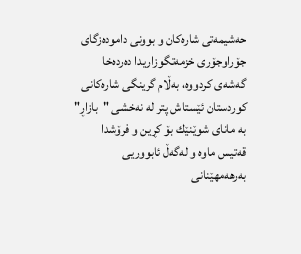حه‌شیمه‌تی‌ شاره‌كان و بوونی داموده‌زگای جۆراوجۆری خزمه‌تگوزاریدا ده‌رده‌خا گه‌شه‌ی‌ كردو‌وه‌، به‌ڵام گرینگی‌ شاره‌كانی‌ كوردستان ئێستاش پتر له‌ نه‌خشی "بازاڕ" به‌ مانای‌ شوێنێك بۆ كڕین و فرۆشدا قه‌تیس ماو‌ه و له‌گه‌ڵ ئابووریی به‌رهه‌مهێنانی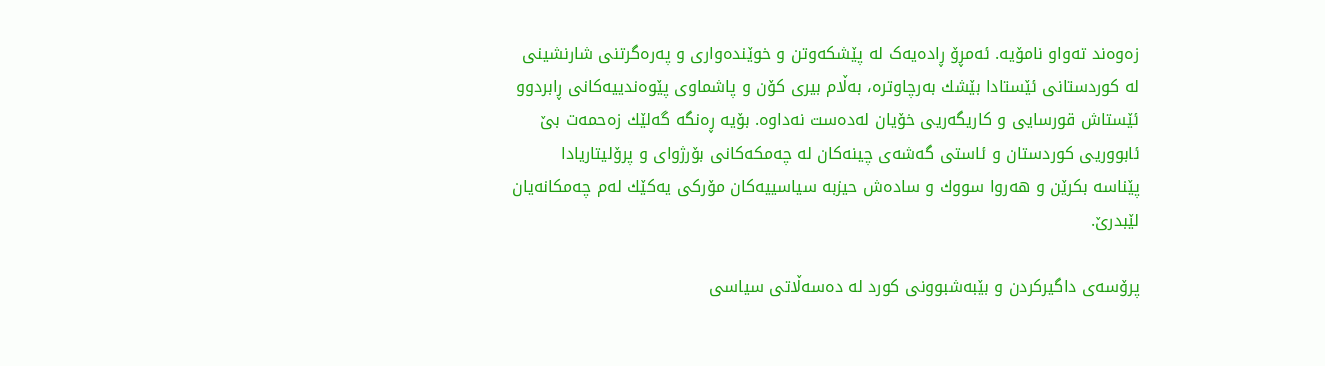زه‌وه‌ند ته‌واو نامۆیه. ئه‌مڕۆ ڕاده‌یه‌ک له پێشكه‌وتن و خوێنده‌واری‌ و په‌ره‌گرتنی‌ شارنشینی‌ له‌ كوردستانی‌ ئێستادا بێشك به‌رچاوتره، به‌‌ڵا‌م بیری‌ كۆن و پاشماوی‌ پێوه‌ندییه‌كانی‌ ڕابردوو ئێستاش قورسایی‌ و كاریگه‌ریی‌ خۆیان‌ له‌ده‌ست نه‌داوه‌. بۆیه ڕه‌نگه گه‌لێك زه‌حمه‌ت بێ ئابووریی كوردستان و ئاستی گه‌شه‌ی چینه‌کان له چه‌مكه‌کانی بۆرژوای و پرۆلیتاریادا پێناسه‌ بكرێن و هه‌روا سووك و ساده‌ش حیزبه سیاسییه‌كان مۆركی یه‌کێك له‌م چه‌مكانه‌یان لێبدرێ.

پرۆسه‌ی داگیركردن و بێبه‌شبوونی كورد له ده‌سه‌ڵاتی سیاسی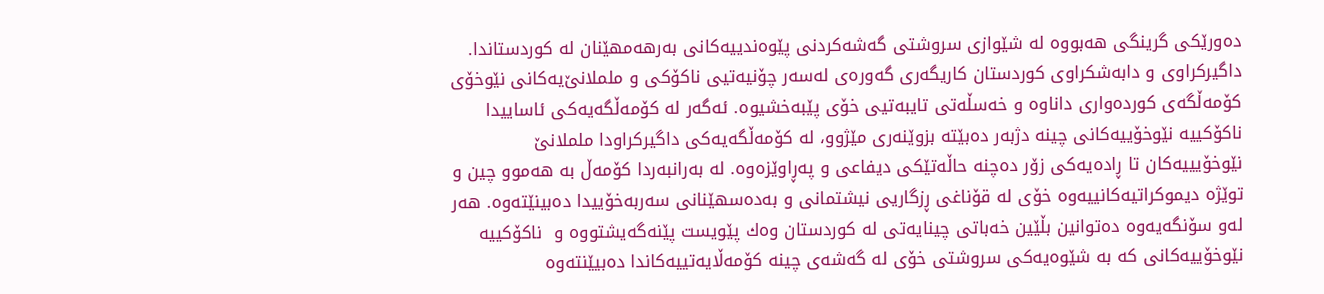ده‌ورێكی گرینگی هه‌بووه له شێوازی سروشتی گه‌شه‌كردنی پێوه‌ندییه‌كانی به‌رهه‌مهێنان له كوردستاندا. داگیركراوی و دابه‌شكراوی كوردستان كاریگه‌ری گه‌وره‌ی له‌سه‌ر چۆنیه‌تیی ناكۆكی و ململانێ‌یه‌كانی نێوخۆی كۆمه‌ڵگه‌ی كورده‌واری داناوه و خه‌سڵه‌تی تایبه‌تیی خۆی پێبه‌خشیوه. ئه‌گه‌ر له كۆمه‌ڵگه‌یه‌كی ئاساییدا ناكۆكییه نێوخۆییه‌كانی چینه دژبه‌ر ده‌بێته بزوێنه‌ری مێژوو، له كۆمه‌ڵگه‌یه‌كی داگیركراودا ململانێ نێوخۆیییه‌كان تا ڕاده‌یه‌كی زۆر ده‌چنه حاڵه‌تێکی دیفاعی و په‌ڕاوێزه‌وه. له به‌رانبه‌ردا كۆمه‌ڵ به هه‌موو چین و توێژه دیموكراتیه‌كانییه‌وه خۆی له قۆناغی ڕزگاریی نیشتمانی و به‌ده‌سهێنانی سه‌ربه‌خۆییدا ده‌بینێته‌وه. هه‌ر له‌و سۆنگه‌یه‌وه‌ ده‌توانین بڵێین خه‌باتی چینایه‌تی له كوردستان وه‌ك پێویست پێنه‌گه‌یشتووه و  ناكۆكییه نێوخۆییه‌كانی كه به‌ شێوه‌یه‌كی سروشتی خۆی له گه‌شه‌ی چینه كۆمه‌ڵایه‌‌تییه‌كاندا ده‌بیێنته‌وه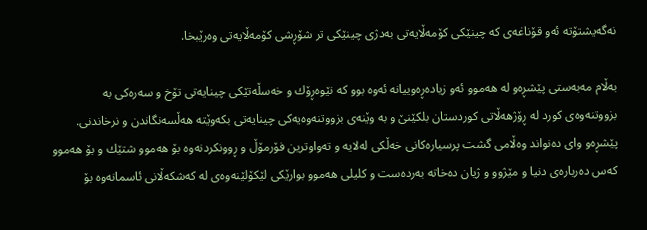نه‌گه‌یشتۆته ئه‌و قۆناغه‌ی كه چینێكی كۆمه‌ڵایه‌تی به‌دژی چینێكی تر شۆڕشی كۆمه‌ڵایه‌تی وه‌رێبخا.

به‌ڵام مه‌به‌ستی‌ پێشڕه‌و له‌ هه‌موو ئه‌و زیاده‌ڕه‌وییانه‌ ئه‌وه‌ بوو كه نێوه‌ڕۆك و خه‌سڵه‌تێكی‌ چینایه‌تی‌ تۆخ و سه‌ره‌كی به‌ بزووتنه‌وه‌ی‌ كورد له‌ ڕۆژهه‌ڵاتی‌ كوردستان ‌بلكێنێ‌ و به‌ وێنه‌ی‌ بزووتنه‌وه‌یه‌كی‌ چینایه‌تی‌ بكه‌وێته هه‌ڵسه‌نگاندن و نرخاندنی. پێشڕه‌و وای‌ ده‌نواند وه‌ڵامی‌ گشت پرسیاره‌كانی‌ خه‌ڵكی‌ له‌لایه‌ و ته‌واوترین فۆرمۆڵ‌ و ڕوونكردنه‌وه‌ بۆ هه‌موو شتێك و بۆ هه‌موو كه‌س ده‌رباره‌ی‌ دنیا و مێژوو و ژیان ده‌خاته‌ به‌ر‌ده‌ست و كلیلی هه‌موو بوارێكی‌ لێكۆلێنه‌وه‌ی‌ له‌ كه‌شكه‌ڵانی‌ ئاسمانه‌وه‌ بۆ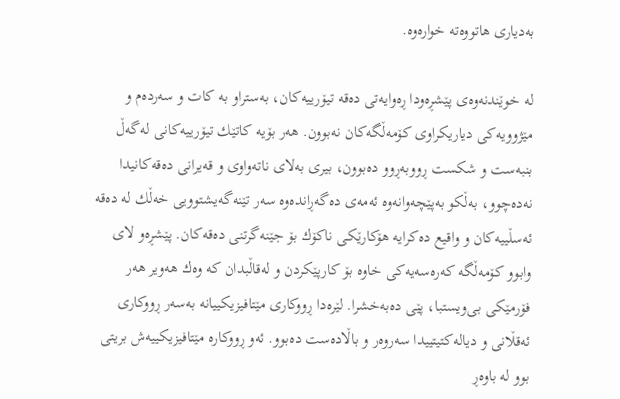به‌دیاری‌ هاتووه‌ته‌ خواره‌وه‌‌.

له‌ خوێندنه‌وه‌ی‌ پێشڕه‌ودا ڕه‌وایه‌تی‌ ده‌قه‌ تیۆرییه‌كان، به‌ستراو به‌ كات و سه‌رده‌م و مێژوویه‌كی‌ دیاریكراوی‌ كۆمه‌ڵگه‌كان نه‌بوون. هه‌ر بۆیه‌ كاتێك تیۆرییه‌كانی‌ له‌گه‌ڵ‌ بنبه‌ست و شكست ڕووبه‌ڕوو ده‌بوون، بیری‌ به‌لای‌ ناته‌واوی‌ و قه‌یرانی‌ ده‌قه‌كانیدا نه‌ده‌چوو، به‌ڵكو به‌پێچه‌وانه‌وه‌ ئه‌مه‌ی ده‌گه‌ڕانده‌وه سه‌ر‌ تێنه‌گه‌یشتوویی‌ خه‌ڵك له‌ ده‌قه‌ ئه‌سڵییه‌كان و واقیع ده‌كرایه‌ هۆكارێكی ناكۆك بۆ جێنه‌گرتنی‌ ده‌قه‌كان. پێشڕه‌و لای‌ وابوو كۆمه‌ڵگه كه‌ره‌سه‌یه‌كی‌ خاوه بۆ كارپێكردن و له‌قاڵبدان كه وه‌ك هه‌ویر هه‌ر فۆرمێكی بی‌ویستبا، پێی ده‌به‌خشرا. لێره‌دا ڕووكاری مێتافیزیكییانه‌ به‌سه‌ر ڕووكاری‌ ئه‌قڵانی‌ و دیاله‌كتیتییدا سه‌ر‌وه‌ر و باڵاده‌ست ده‌بوو. ئه‌و ڕووكاره مێتافیزیكییه‌ش بریتی بوو له باوه‌ڕ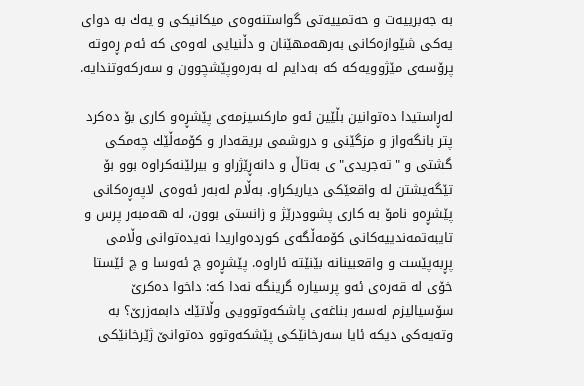به‌ جه‌برییه‌ت و حه‌تمییه‌تی‌ گواستنه‌وه‌ی‌ میكانیكی‌ و یه‌ك به‌ دوای‌ یه‌كی‌ شێوازه‌كانی‌ به‌رهه‌مهێنان و دڵنیایی له‌وه‌ی‌ كه‌ ئه‌م ڕه‌وته پرۆسه‌ی مێژوویه‌كه كه به‌دایم له‌ به‌ر‌ه‌وپێشچوون و سه‌ركه‌وتندایه‌.

له‌ڕاستیدا ده‌توانین بڵێین ئه‌و ماركسیزمه‌ی پێشڕه‌و كاری بۆ ده‌كرد پتر بانگه‌واز و مزگێنی‌ و دروشمی‌ بریقه‌دار و كۆمه‌ڵێك چه‌مكی‌ گشتی و "ته‌جریدی"ی به‌تاڵ‌ و دانه‌‌ڕێژراو و بیرلێنه‌كراوه‌ بوو بۆ تێگه‌یشتن له‌ واقعێكی‌ دیاریكراو. به‌ڵام له‌به‌ر ئه‌وه‌ی لاپه‌ڕه‌كانی‌ پێشڕه‌و نامۆ به‌ كاری پشوودرێژ و زانستی‌ بوون‌، له‌ هه‌مبه‌ر پرس و تایبه‌تمه‌ندییه‌كانی‌ كۆمه‌ڵگه‌ی‌ كورده‌واریدا نه‌یده‌توانی‌ وڵامی‌ پڕبه‌پێست و واقعبینانه‌ بێنێته‌ ئاراوه‌. پێشڕه‌و چ ئه‌وسا و چ ئێستا خۆی‌ له‌ قه‌ره‌ی‌ ئه‌و پرسیاره‌ گرینگه ‌نه‌دا كه: داخوا ده‌كرێ‌ سۆسیالیزم له‌سه‌ر بناغه‌ی‌ پاشكه‌وتوویی‌ وڵاتێك دابمه‌زرێ؟ به‌ وته‌یه‌كی‌ دیكه‌ ئایا سه‌رخانێكی‌ پێشكه‌وتوو ده‌توانێ‌ ژێرخانێكی‌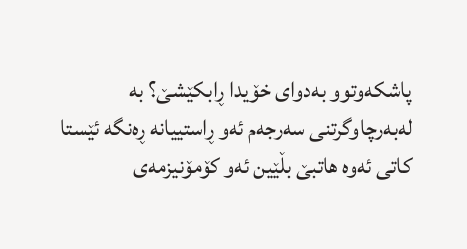پاشكه‌وتوو به‌دوای‌ خۆیدا ڕابكێشێ‌؟ به‌ له‌به‌رچاوگرتنی‌ سه‌رجه‌م‌ ئه‌و ڕاستییانه‌ ڕه‌نگه‌ ئێستا كاتی‌ ئه‌وه‌ هاتبێ‌ بڵێین ئه‌و كۆمۆنیزمه‌ی‌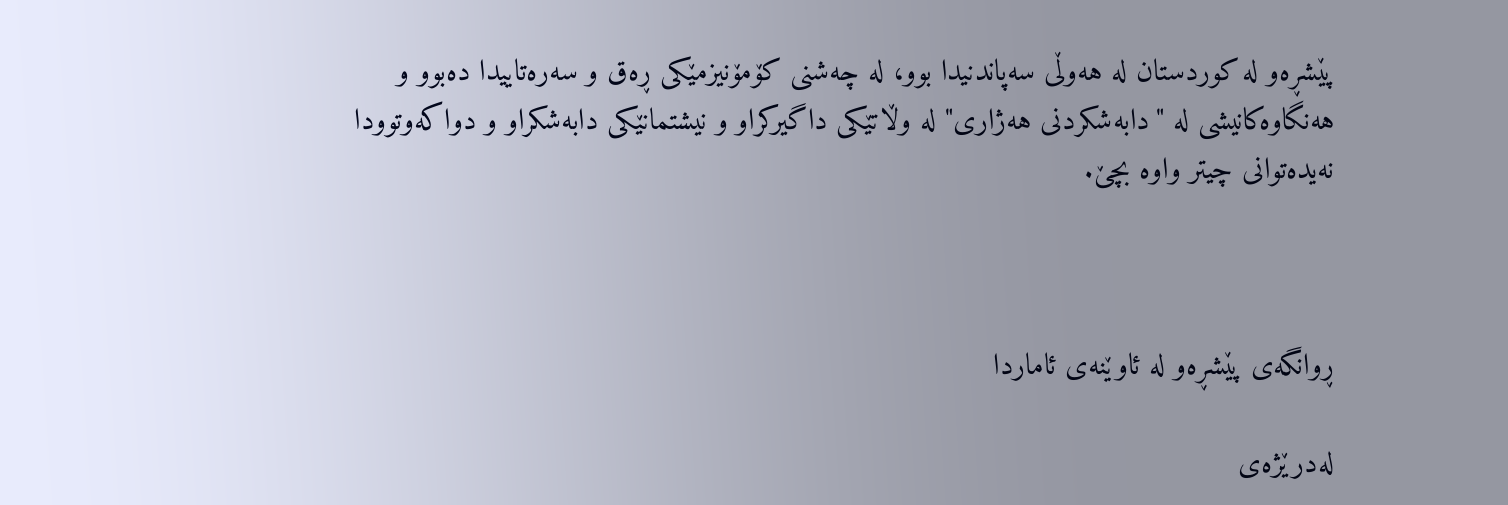پێشڕه‌و له‌ كوردستان له‌ هه‌وڵی‌ سه‌پاندنیدا بوو، له‌ چه‌شنی‌ كۆمۆنیزمێكی‌ ڕه‌ق و سه‌ره‌تاییدا ده‌بوو و هه‌نگاوه‌كانیشی‌ له‌ "دابه‌شكردنی‌ هه‌ژاری" له وڵاتێكی‌ داگیركراو و نیشتمانێكی‌ دابه‌شكراو و دواكه‌وتوودا نه‌یده‌توانی‌ چیتر واوه‌ بچێ‌.



ڕوانگه‌ی پێشڕه‌و له ئاوێنه‌ی ئاماردا

له‌درێژه‌ی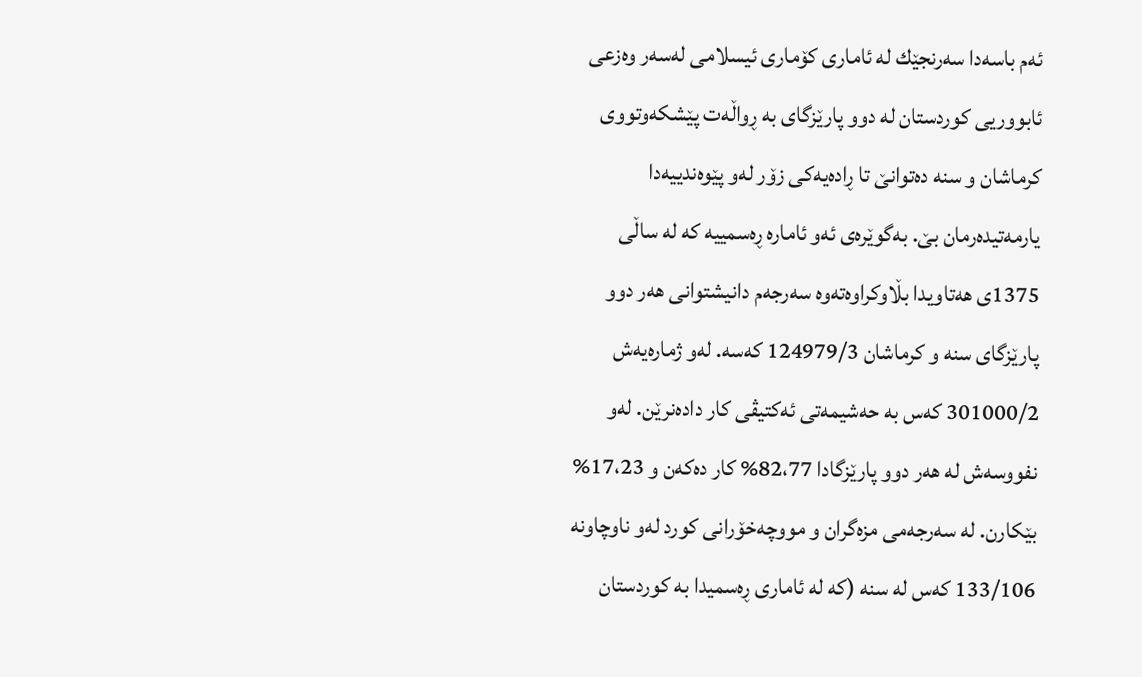ئه‌م باسه‌دا سه‌رنجێك له‌ ئاماری‌ كۆماری‌ ئیسلامی‌ له‌سه‌ر وه‌زعی‌ ئابووریی‌ كوردستان له‌ دوو پارێزگای‌ به‌ ڕواڵه‌ت پێشكه‌وتووی‌ كرماشان و سنه‌ ده‌توانێ‌ تا ڕاده‌یه‌كی‌ زۆر له‌و پێوه‌ندییه‌دا یارمه‌تیده‌رمان بێ. به‌گوێره‌ی‌ ئه‌و ئاماره‌ ڕه‌سمییه‌ كه‌ له‌ ساڵی‌ 1375ی هه‌تاویدا بڵاوكراوه‌ته‌وه‌ سه‌رجه‌م‌ دانیشتوانی‌ هه‌ر دوو پارێزگای سنه‌ و كرماشان 124979/3 که‌سه‌‌. له‌و ژماره‌یه‌ش 301000/2 كه‌س به‌ حه‌شیمه‌تی ئه‌كتیڤی كار داده‌نرێن. له‌و نفووسه‌ش له‌ هه‌ر دوو پارێزگادا 82،77% كار ده‌كه‌ن و 17،23% بێكارن. له‌ سه‌رجه‌می مزه‌گران و مووچه‌خۆرانی‌ كورد له‌و ناوچاونه‌ 133/106 که‌س له سنه‌ (كه ‌له‌ ئاماری‌ ڕه‌سمیدا به‌ كوردستان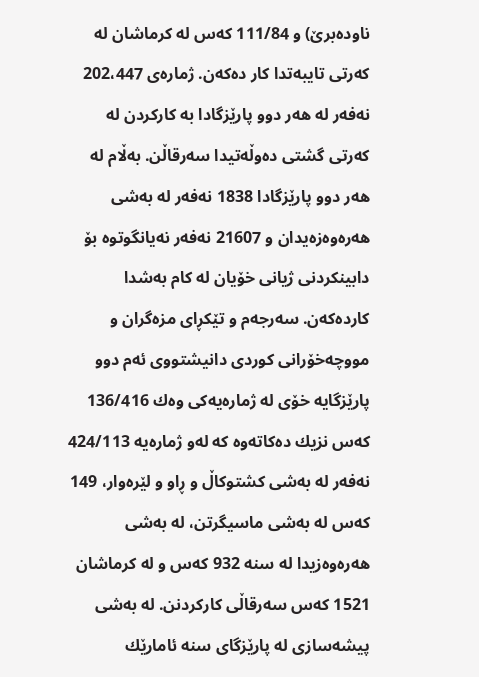ناوده‌برێ) و 111/84 که‌س له‌ كرماشان له‌ كه‌رتی تایبه‌تدا كار ده‌كه‌ن. ژماره‌ی‌ 202،447 نه‌فه‌ر له‌ هه‌ر دوو پارێزگادا به‌ كاركردن له كه‌رتی گشتی ده‌وڵه‌تیدا سه‌ر‌قاڵن. به‌ڵام له‌ هه‌ر دوو پارێزگادا 1838 نه‌فه‌ر له‌ به‌شی‌ هه‌ره‌وه‌زه‌یدان و‌ 21607 نه‌فه‌ر نه‌یانگوتوه بۆ دابینكردنی‌ ژیانی ‌خۆیان له‌ كام به‌شدا كارده‌كه‌ن. سه‌رجه‌م و تێكڕای‌ مزه‌گران و مووچه‌خۆرانی‌ كوردی‌ دانیشتووی‌ ئه‌م دوو پارێزگایه‌ خۆی له‌ ژماره‌یه‌كی‌ وه‌ك 136/416 كه‌س نزیك ده‌كاته‌وه‌ كه‌ له‌‌و ژماره‌یه 424/113 نه‌فه‌ر له‌ به‌شی‌ كشتوكاڵ و ڕاو و لێره‌وار، 149 كه‌‌س له‌ به‌شی‌ ماسیگرتن، له به‌شی هه‌ره‌وه‌زیدا له‌ سنه‌ 932 كه‌س و له كرماشان 1521 كه‌س سه‌رقاڵی‌ كاركردنن. له‌ به‌شی‌ پیشه‌سازی‌ له‌ پارێزگای‌ سنه‌ ئامارێك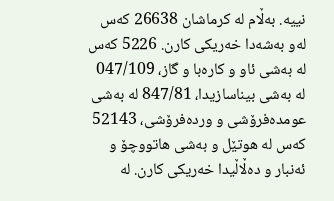نییه‌. به‌ڵام له‌ كرماشان 26638 كه‌س له‌و به‌شه‌دا خه‌ریكی‌ كارن. 5226 كه‌س له‌ به‌شی ئاو و‌ كاره‌با و گاز، 047/109 له ‌به‌شی بیناسازیدا، 847/81 له به‌شی عومده‌فرۆشی‌ و ورده‌فرۆشی، 52143 كه‌س له‌ هوتێل و به‌شی هاتووچۆ و ئه‌نبار و ده‌ڵاڵیدا خه‌ریكی‌ كارن. له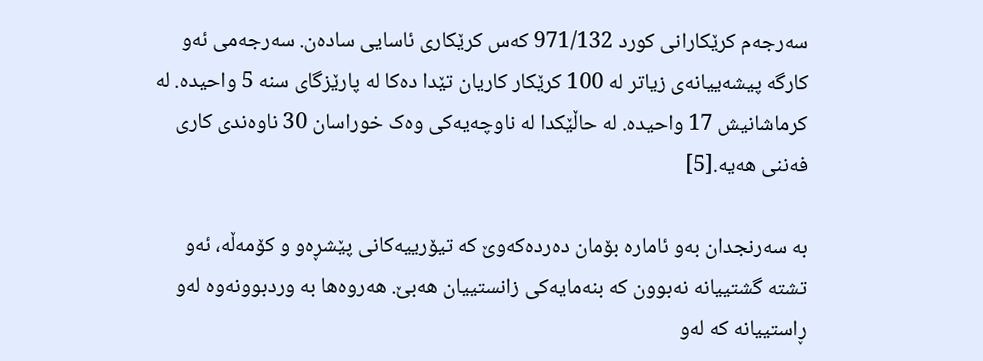سه‌رجه‌م كرێكارانی‌ كورد 971/132 كه‌س كرێكاری‌ ئاسایی‌ ساده‌ن. سه‌رجه‌می ئه‌و‌ كارگه‌ پیشه‌ییانه‌ی زیاتر له‌ 100 كرێكار كاریان تێدا ده‌كا له‌ پارێزگای‌ سنه‌ 5 واحیده. له كرماشانیش 17 واحیده. له حاڵێكدا له ناوچه‌یه‌کی وه‌ک خوراسان 30 ناوه‌‌ندی كاری فه‌ننی هه‌یه.[5]

به‌ سه‌رنجدان به‌و ئاماره‌ بۆمان ده‌رده‌كه‌وێ‌ كه تیۆرییه‌كانی‌ پێشڕه‌و و كۆمه‌ڵه‌، ئه‌و تشته‌ گشتییانه نه‌بوون كه بنه‌مایه‌كی‌ زانستییان هه‌بێ. هه‌روه‌ها به‌ وردبوونه‌وه‌ له‌و‌ ڕاستییانه‌ كه‌ له‌و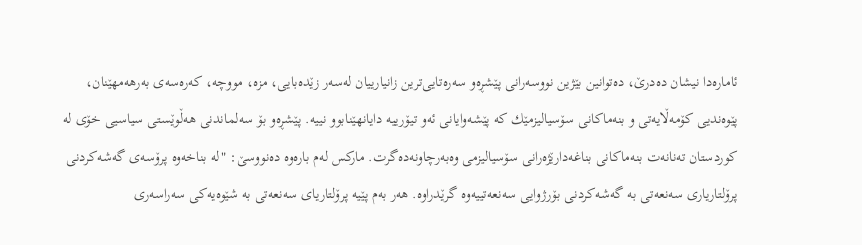ئاماره‌دا نیشان ده‌درێ،‌ ده‌توانین بێژین نووسه‌رانی‌ پێشڕه‌و سه‌ره‌تایی‌ترین زانیارییان له‌سه‌ر زێده‌بایی‌، مزه، مووچه‌، كه‌ره‌سه‌ی‌ به‌رهه‌مهێنان، پێوه‌ندیی‌ كۆمه‌ڵایه‌تی‌ و بنه‌ماكانی‌ سۆسیالیزمێك كه‌ پێشه‌وایانی‌ ئه‌و تیۆرییه‌ دایانهێنابوو نییه‌. پێشڕه‌و بۆ سه‌لماندنی‌ هه‌ڵوێستی‌ سیاسیی خۆی‌ له‌ كوردستان ته‌نانه‌ت بنه‌ماكانی‌ بناغه‌دارێژه‌رانی‌ سۆسیالیزمی وه‌به‌رچاونه‌ده‌گرت. ماركس له‌م باره‌وه ده‌نووسێ: "له بناخه‌وه پرۆسه‌ی گه‌شه‌کردنی پرۆلتاریاری سه‌نعه‌تی به گه‌شه‌كردنی بۆرژوایی سه‌‌نعه‌تییه‌وه گرێدراوه. هه‌ر به‌م پێیه پرۆلتاریای سه‌نعه‌تی به شێوه‌یه‌كی سه‌راسه‌ری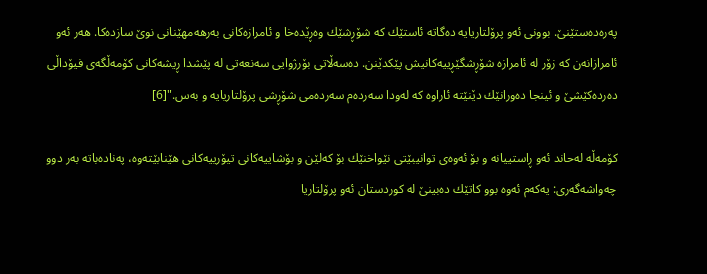په‌ره‌ده‌ستێنێ. بوونی ئه‌و پرۆلتاریایه ده‌گاته ئاستێك كه شۆڕشێك وه‌ڕێده‌‌خا و ئامرازه‌کانی به‌رهه‌مهێنانی نوێ سازده‌كا. هه‌ر ئه‌و ئامرازانه‌ن كه زۆر له ئامرازه شۆڕشگێڕییه‌کانیش پێكدێنن. ده‌سه‌ڵاتی بۆرژوایی سه‌نعه‌تی له‌ پێشدا ڕیشه‌کانی كۆمه‌ڵگه‌ی فیۆداڵی ده‌رد‌ه‌کێشێ و ئینجا ده‌ورانێك دێنێته ئاراوه كه له‌و‌دا سه‌رده‌م سه‌رده‌می شۆڕشی پرۆلتاریا‌یه و به‌س."[6]

كۆمه‌ڵه له‌حاند ئه‌و ڕاستییانه و بۆ ئه‌وه‌ی توانیبێتی نێواخنێك بۆ كه‌لێن و بۆ‌شاییه‌كانی تیۆرییه‌كانی هێنابێته‌وه، په‌ناده‌‌باته به‌ر دوو چه‌واشه‌گه‌ری: یه‌که‌م ئه‌وه بوو كاتێك ده‌بینێ له كوردستان ئه‌و پرۆلتاریا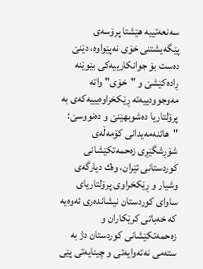سه‌نعه‌تییه هێشتا پرۆسه‌ی پێگه‌یشتنی خۆی نه‌پێواوه، دێنێ ده‌ست بۆ جوانكارییه‌کی بێوێنه ڕاده‌كێشێ و "خۆی" واته مه‌وجوودییه‌ته ڕێكخراوه‌یییه‌‌كه‌ی به پرۆلتاریا ده‌شوبهێنێ و ده‌نووسێ: "هاتنه‌مه‌یدانی كۆمه‌ڵه‌ی شۆڕشگێڕی زه‌حمه‌تكێشانی كوردستانی ئێران، وه‌ك دیارگه‌ی وشیار و ڕێكخراوی پرۆلتاریای ساوای كوردستان نیشانده‌ری ئه‌وه‌یه كه خه‌‌باتی كرێكاران و زه‌حمه‌تكێشانی كوردستان دژ به سته‌می نه‌ته‌وایه‌تی و چینایه‌تی پێی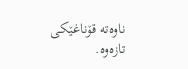ناوه‌ته قۆناغێكی تازه‌وه.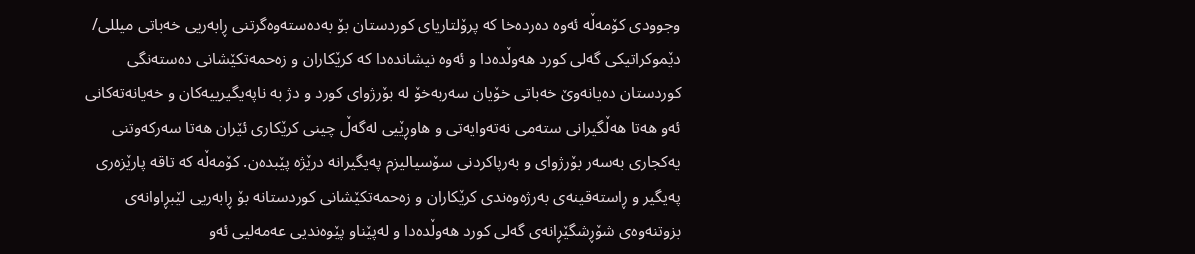وجوودی كۆمه‌ڵه ئه‌وه ده‌رده‌خا كه پرۆلتاریای كوردستان بۆ به‌ده‌سته‌وه‌گرتنی ڕابه‌ریی خه‌باتی میللی/ دێموكراتیكی گه‌لی كورد هه‌وڵده‌دا و ئه‌وه نیشانده‌دا كه كرێكاران و زه‌حمه‌تكێشانی ده‌سته‌نگی كوردستان ده‌یانه‌وێ خه‌باتی خۆیان سه‌ربه‌خۆ له بۆرژوای كورد و دژ به ناپه‌یگیرییه‌كان و خه‌یانه‌ته‌كانی ئه‌و هه‌تا هه‌ڵگیرانی سته‌می نه‌ته‌وایه‌تی و هاوڕێیی له‌گه‌ڵ چینی كرێكاری ئێران هه‌تا سه‌ركه‌وتنی یه‌کجاری به‌سه‌ر بۆرژوای و به‌رپاكردنی سۆسیالیزم په‌یگیرانه درێژه پێبده‌ن. كۆمه‌ڵه كه تاقه پارێزه‌ری په‌یگیر و ڕاسته‌قینه‌ی به‌رژه‌وه‌ندی كرێكاران و زه‌حمه‌تكێشانی كوردستانه بۆ ڕابه‌ریی لێبڕاوانه‌ی بزوتنه‌وه‌ی شۆڕشگێڕ‌‌انه‌ی گه‌لی كورد هه‌وڵده‌دا و له‌پێناو پێوه‌ندیی عه‌مه‌لیی ئه‌و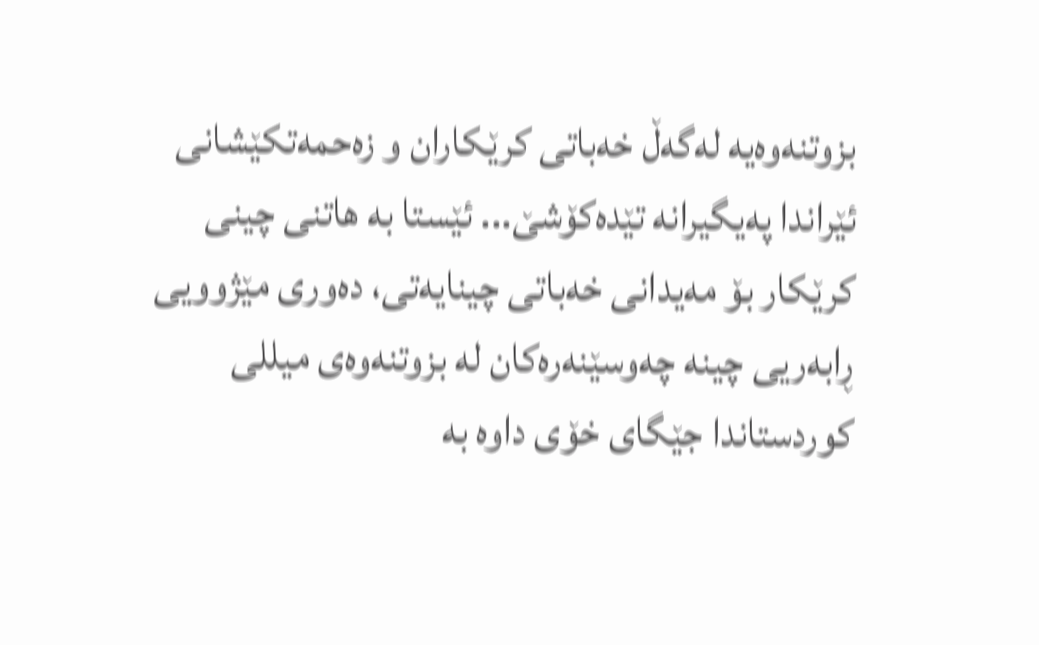بزوتنه‌وه‌یه له‌گه‌ڵ خه‌باتی كرێكاران و زه‌حمه‌تكێشانی ئێراندا په‌یگیرانه تێده‌كۆشێ... ئێستا به هاتنی چینی كرێكار بۆ مه‌یدانی خه‌باتی چینایه‌تی، ده‌وری مێژوویی ڕابه‌ریی چینه چه‌وسێنه‌ره‌کان له بزوتنه‌وه‌ی میللی كوردستاندا جێگای خۆی داوه به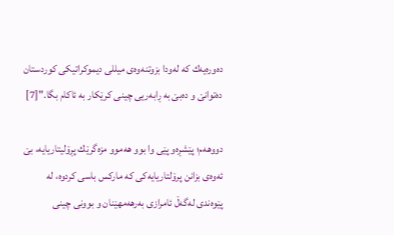ده‌وره‌یه‌ك كه له‌ودا بزوتنه‌وه‌ی میللی دیموكراتیكی كوردستان ده‌توانێ و ده‌بێ به ڕابه‌ریی چینی كرێكار به‌ ئاكام بگا."[7]

دووهه‌‌م؛ پێشڕه‌و پێی وا بوو هه‌موو مزه‌گرێك پڕۆلیتاریایه، بێ ئه‌وه‌ی بزانن پرۆلتاریایه‌کی كه ماركس باسی كردوه، له پێوه‌ندی له‌گه‌ڵ ئامرازی به‌رهه‌مهێنان و بوونی چینی‌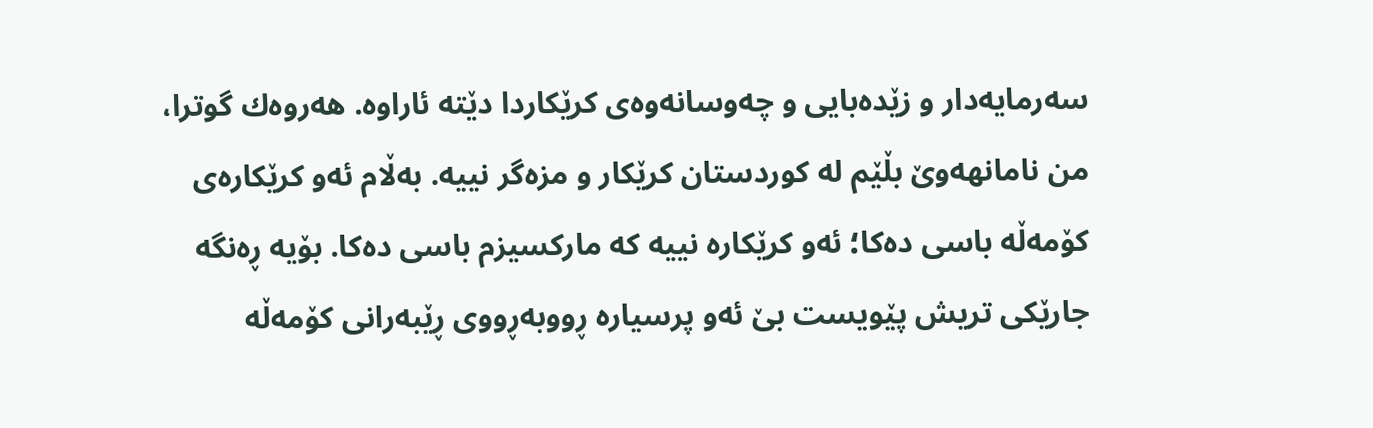سه‌رمایه‌دار و زێده‌بایی و چه‌وسانه‌وه‌ی كرێكاردا دێته‌ ئاراوه. هه‌روه‌ك گوترا، من‌ نامانهه‌وێ‌ بڵێم له‌ كوردستان‌ كرێكار و مزه‌‌گر نییه‌. به‌ڵام ئه‌و كرێكاره‌ی كۆمه‌ڵه باسی ده‌کا؛ ئه‌و كرێكاره نییه كه مارکسیزم باسی ده‌کا. بۆیه ڕه‌نگه جارێكی تریش پێویست بێ ئه‌و پرسیاره ڕووبه‌ڕووی ڕێبه‌رانی كۆمه‌ڵه‌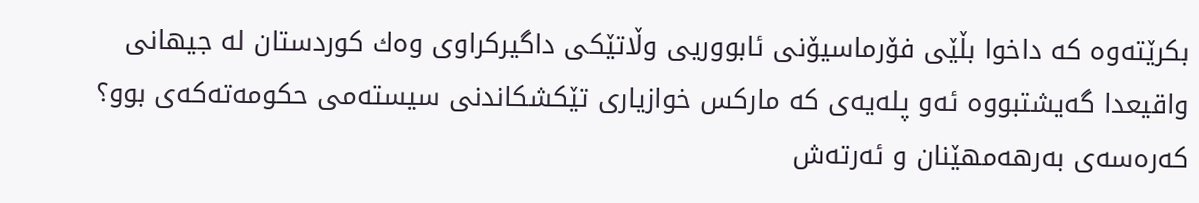بكرێته‌وه كه داخوا بڵێی‌ فۆرماسیۆنی‌ ئابووریی‌ وڵاتێكی‌ داگیركراوی‌ وه‌ك كوردستان له‌ جیهانی‌ واقیعدا گه‌یشتبووه ئه‌و پله‌یه‌ی كه‌ ماركس خوازیاری‌ تێكشكاندنی‌ سیسته‌می‌ حكومه‌ته‌كه‌ی‌ بوو؟ كه‌ره‌سه‌ی‌ به‌رهه‌مهێنان و ئه‌رته‌ش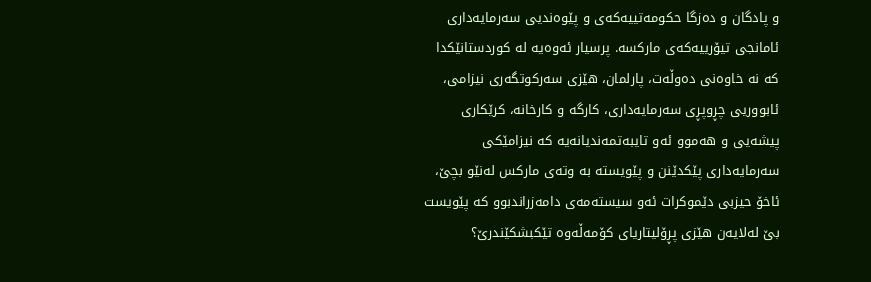و پادگان و ده‌زگا حكومه‌تییه‌كه‌ی‌ و پێوه‌ندیی‌ سه‌رمایه‌داری‌ ئامانجی‌ تیۆرییه‌كه‌ی‌ ماركسه‌. پرسیار ئه‌وه‌یه‌ له كوردستانێكدا كه‌ نه‌ خاوه‌نی‌ ده‌وڵه‌ت، پارلمان، هێزی‌ سه‌ركوتگه‌ری‌ نیزامی‌، ئابووریی‌ چڕوپڕی‌ سه‌رمایه‌داری‌، كارگه‌ و كارخانه‌، كرێكاری‌ پیشه‌یی و هه‌موو ئه‌و تایبه‌تمه‌ندیانه‌یه‌ كه‌ نیزامێكی‌ سه‌رمایه‌داری‌ پێكدێنن و پێویسته‌ به‌ وته‌ی‌ ماركس له‌نێو بچێ‌، ئاخۆ حیزبی دێموكرات ئه‌و سیسته‌مه‌ی‌ دامه‌زراندبوو كه‌ پێویست بێ له‌لایه‌ن هێزی‌ پڕۆلیتاریای‌ كۆمه‌ڵه‌وه تێكبشكێندرێ‌؟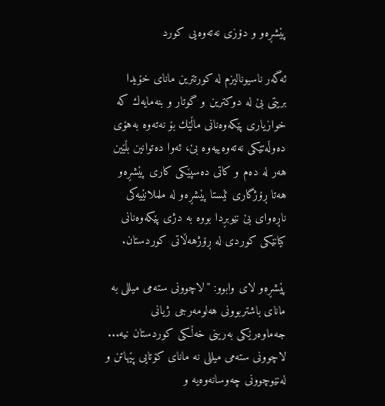پێشڕه‌و و دۆز‌ی‌ نه‌ته‌وه‌یی‌ كورد

ئه‌گه‌ر ناسیونالیزم له‌ كورتترین مانای‌ خۆیدا بریتی‌ بێ‌ له‌ دوكترین و گوتار و بنه‌مایه‌ك كه‌ خوازیاری‌ پێكه‌وه‌نانی‌ ماڵێك بۆ نه‌ته‌وه‌ به‌هۆی‌ ده‌وڵه‌تێكی‌ نه‌ته‌وه‌ییه‌وه‌ بێ، ئه‌وا ده‌توانین بڵێین هه‌ر له‌ ده‌م و كاتی‌ ده‌سپێكی‌ كاری پێشڕه‌و هه‌تا ڕۆژگاری‌ ئێستا پێشڕه‌و له‌ ململانێیه‌كی‌ ناڕه‌وای‌ بێ‌ نێو‌بڕدا بووه‌ به‌ دژی‌ پێكه‌وه‌نانی‌ كیانێكی‌ كوردی‌ له‌ ڕۆژهه‌ڵاتی‌ كوردستان.

پێشڕه‌و لای‌ وابوو: "لاچوونی‌ سته‌می‌ میللی‌ به مانای‌ باشتربوونی‌ هه‌لومه‌رجی‌ ژیانی‌ جه‌ماوه‌رێكی‌ به‌رینی‌ خه‌ڵكی‌ كوردستان نیه‌... لاچوونی‌ سته‌می‌ میللی‌ نه مانای‌ كۆتایی پێهاتن و له‌نێوچوونی‌ چه‌وسانه‌وه‌یه‌ و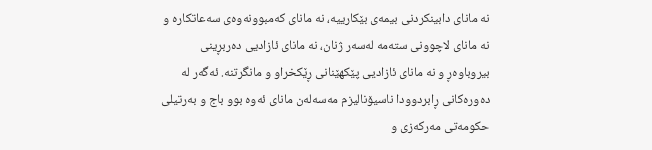نه‌ مانای‌ دابینكردنی‌ بیمه‌ی‌ بێكارییه‌، نه‌ مانای‌ كه‌مبوونه‌وه‌ی‌ سه‌عاتكاره‌ و نه مانای‌ لاچوونی‌ سته‌مه‌ له‌سه‌ر ژنان، نه ‌مانای‌ ئازادیی‌ ده‌ربڕینی‌ بیروباوه‌ڕ و نه مانای ئازادیی پێكهێنانی ڕێكخراو و مانگرتنه. ئه‌گه‌ر له‌ ده‌وره‌كانی ڕابردوودا ناسیۆنالیزم مه‌سه‌له‌ن مانای‌ ئه‌وه‌ بوو باج و به‌رتیلی‌ حكومه‌تی‌ مه‌ركه‌زی‌ و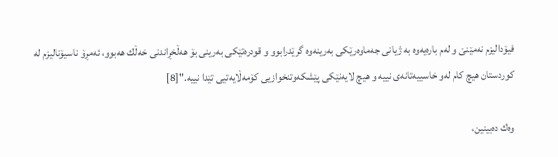فیۆدالیزم نه‌مێنێ‌ و له‌م باره‌یه‌وه‌ به‌ ژیانی‌ جه‌ماوه‌رێكی‌ به‌رینه‌وه گرێدرابوو و قودره‌تێكی‌ به‌رینی‌ بۆ هه‌ڵخڕاندنی‌ خه‌ڵك هه‌بوو، ئه‌مڕۆ ناسیۆنالیزم له‌ كوردستان هیچ كام له‌و خاسییه‌تانه‌ی‌ نییه‌ و هیچ لایه‌نێكی‌ پێشكه‌وتنخوازیی‌ كۆمه‌ڵایه‌تیی‌ تێدا نییه."[8]

وه‌ك ده‌بینین،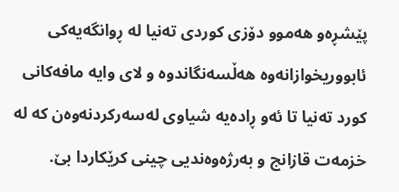پێشڕه‌و هه‌موو دۆزی‌ كوردی‌ ته‌نیا له‌ ڕوانگه‌یه‌كی‌ ئابووریخوازانه‌وه‌ هه‌ڵسه‌نگاندوه‌‌ و لای‌ وایه‌ مافه‌كانی‌ كورد ته‌نیا تا ئه‌و ڕاده‌یه‌ شیاوی‌ له‌سه‌ركردنه‌وه‌ن ‌كه‌ له خزمه‌ت قازانج و به‌رژه‌وه‌ندیی‌ چینی‌ كرێكاردا بێ‌.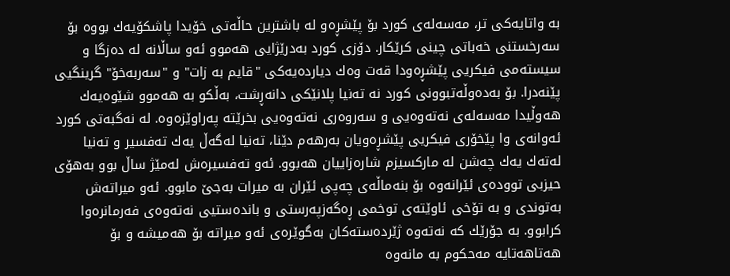به‌ واتایه‌كی‌ تر، مه‌سه‌له‌ی‌ كورد بۆ پێشڕه‌و له‌ باشترین حاڵه‌تی‌ خۆیدا پاشكۆیه‌ك بووه‌ بۆ سه‌رخستنی‌ خه‌باتی‌ چینی‌ كرێكار. دۆزی‌ كورد به‌درێژایی‌ هه‌موو ئه‌و ساڵانه‌ له‌ ده‌زگا و سیسته‌می‌ فیكریی‌ پێشڕه‌ودا قه‌ت وه‌ك دیارده‌یه‌كی‌ "قایم به ‌زات" و "سه‌ربه‌خۆ" گرینگیی‌ پێنه‌درا. بۆ به‌ده‌وڵه‌تبوونی‌ كورد نه ‌ته‌نیا پلانێكی‌ دانه‌ڕشت، به‌ڵكو به‌ هه‌موو شێوه‌یه‌ك هه‌وڵیدا مه‌سه‌له‌ی‌ نه‌ته‌وه‌یی‌ و سه‌روه‌ری‌ نه‌ته‌وه‌یی‌ بخرێته‌ په‌راوێزه‌وه‌. له‌ نه‌گبه‌تی‌ كورد ئه‌وانه‌ی‌ وا پێخۆری‌ فیكریی‌ پێشڕه‌ویان به‌رهه‌م دێنا، ته‌نیا له‌گه‌ڵ‌ یه‌ك ته‌فسیر و ته‌نیا له‌ته‌ك یه‌ك چه‌شن له‌ ماركسیزم شاره‌زاییان هه‌بوو. ئه‌و ته‌فسیره‌ش له‌مێژ ساڵ‌ بوو به‌هۆی‌ حیزبی‌ تووده‌ی‌ ئێرانه‌وه‌ بۆ بنه‌ماڵه‌ی‌ چه‌پی‌ ئێران به‌ میرات به‌جێ مابوو. ئه‌و میراته‌ش به‌توندی‌ و به‌ تۆخی‌ ئاوێته‌ی‌ توخمی‌ ڕه‌گه‌زپه‌رستی‌ و بانده‌ستیی‌ نه‌ته‌وه‌ی‌ فه‌رمانره‌وا كرابوو. به‌ جۆرێك كه‌ نه‌ته‌وه‌ ژێرده‌سته‌كان به‌گوێره‌ی‌ ئه‌و میراته‌ بۆ هه‌میشه‌ و بۆ هه‌تاهه‌تایه‌ مه‌حكوم به‌ مانه‌وه‌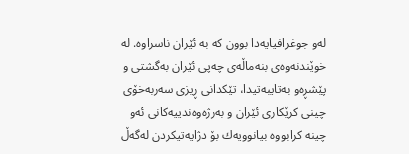له‌و‌ جوغرافیا‌یه‌دا بوون كه‌ به‌ ئێران ناسراوه. له‌ خوێندنه‌وه‌ی‌ بنه‌ماڵه‌ی‌ چه‌پی‌ ئێران به‌گشتی‌ و پێشڕه‌و به‌تایبه‌تیدا،‌ تێكدانی‌ ڕیزی‌ سه‌ربه‌خۆی‌ چینی‌ كرێكاری‌ ئێران و به‌رژه‌وه‌ندییه‌كانی ئه‌و چینه كرابووه‌ بیانوویه‌ك بۆ دژایه‌تیكردن له‌گه‌ڵ‌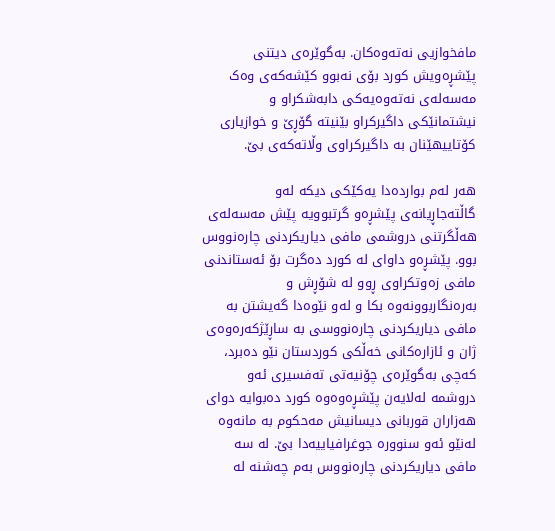مافخوازیی‌ نه‌ته‌وه‌كان. به‌گوێره‌ی‌ دیتنی‌ پێشڕه‌ویش كورد بۆی نه‌بوو كێشه‌كه‌ی وه‌ک مه‌سه‌له‌ی نه‌ته‌وه‌یه‌کی دابه‌شكراو و نیشتمانێكی داگیركراو بێنیته‌ گۆڕێ‌ و خوازیاری‌ كۆتاییهێنان به‌ داگیركراوی‌ وڵاته‌كه‌ی‌ بێ‌.

هه‌ر له‌م بوارده‌دا یه‌كێكی‌ دیكه‌ له‌و گاڵته‌جاڕیانه‌ی‌ پێشڕه‌و گرتبوویه‌ پێش مه‌سه‌له‌ی‌ هه‌ڵگرتنی‌ دروشمی‌ مافی‌ دیاریكردنی‌ چاره‌نووس بوو. پێشڕه‌و داوای‌ له‌ كورد ده‌گرت بۆ ئه‌ستاندنی‌ مافی‌ زه‌وتكراوی ڕوو له‌ شۆڕش و به‌ره‌نگاربوونه‌وه‌ بكا و له‌و نێوه‌دا گه‌یشتن به‌ مافی‌ دیاریكردنی‌ چاره‌نووسی‌ به‌ ساڕێژكه‌ره‌وه‌ی ژان و ئازاره‌كانی‌ خه‌ڵكی‌ كوردستان نێو ده‌برد، كه‌چی به‌گوێره‌‌ی چۆنیه‌تی‌ ته‌فسیری‌ ئه‌و دروشمه‌ له‌لایه‌ن پێشڕه‌وه‌وه كورد ده‌بوایه‌ دوای هه‌زاران قوربانی‌ دیسانیش مه‌حكوم به مانه‌وه له‌نێو ئه‌و سنووره‌ جوغرافیاییه‌دا بێ. له‌ سه‌ مافی دیاریکردنی چاره‌نووس به‌م چه‌شنه له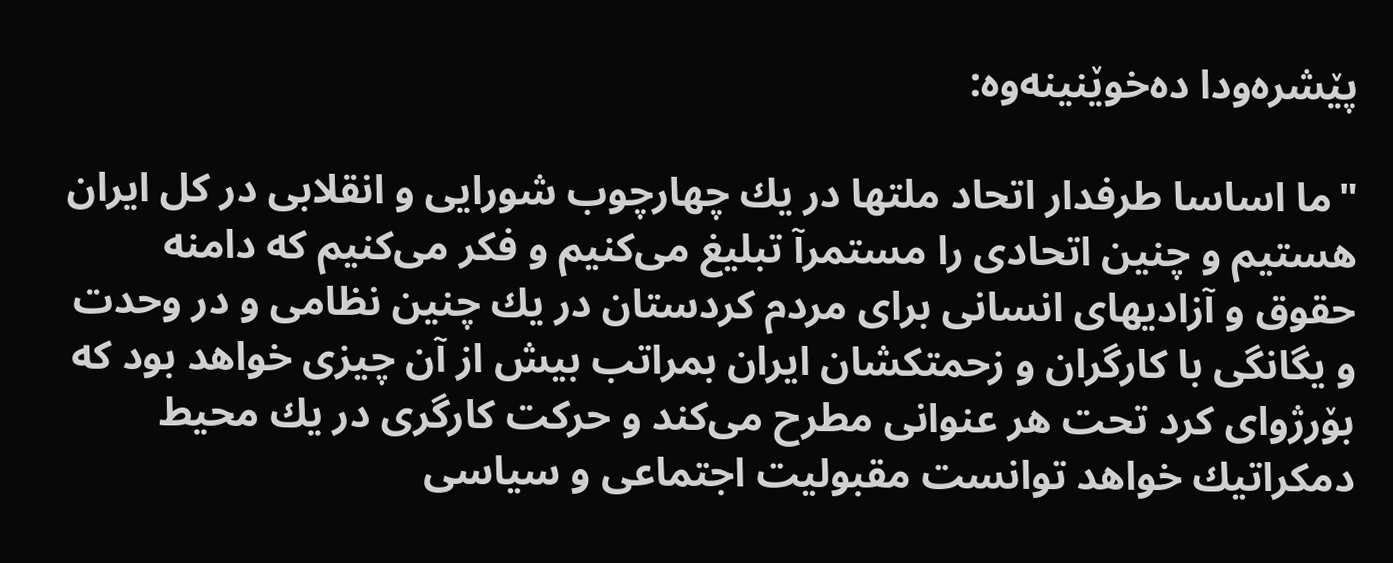پێشره‌ودا ده‌خوێنینه‌وه:

"ما اساسا طرفدار اتحاد ملتها در یك چهارچوب شورایی‌ و انقلابی‌ در كل ایران هستیم و چنین اتحادی را مستمرآ تبلیغ می‌كنیم و فكر می‌كنیم كه‌ دامنه‌ حقوق و آزادیهای‌ انسانی‌ برای‌ مردم كردستان در یك چنین نظامی‌ و در وحدت و یگانگی‌ با كارگران و زحمتكشان ایران بمراتب بیش از آن چیزی‌ خواهد بود كه‌ بۆرژوای‌ كرد تحت هر عنوانی‌ مطرح می‌كند و حركت كارگری‌ در یك محیط دمكراتیك خواهد توانست مقبولیت اجتماعی‌ و سیاسی‌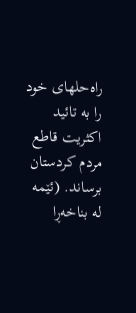راه‌حلهای‌ خود را به‌ تائید اكثریت قاطع مردم كردستان برساند. (ئێمه‌ له‌ بنا‌خه‌ڕا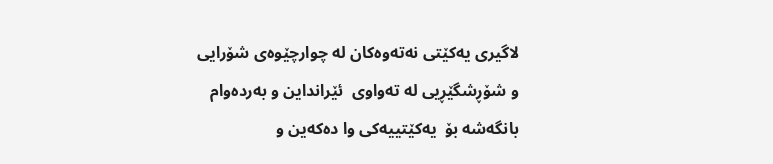لاگیری یه‌کێتی نه‌ته‌وه‌کان له‌ چوارچێوه‌ی شۆرایی و شۆڕشگێڕیی له‌ ته‌واوی  ئێرانداین و به‌رده‌وام بانگه‌شه‌ بۆ  یه‌کێتییه‌کی وا ده‌که‌ین و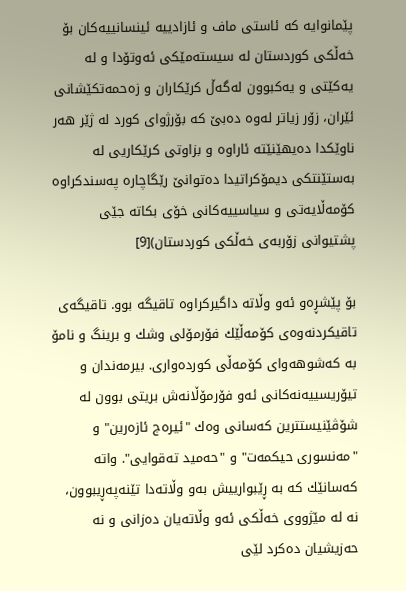پێمانوایه‌ که‌ ئاستی ماف و ئازادییه‌ ئینسانییه‌کان بۆ خه‌ڵکی کوردستان له‌ سیسته‌مێکی ئه‌وتۆدا و له‌ یه‌کێتی و یه‌کبوون له‌گه‌ڵ کرێکاران و زه‌حمه‌تکێشانی ئێران، زۆر زیاتر له‌وه‌ ده‌بێ که‌ بۆرژوای کورد له‌ ژێر هه‌ر ناوێکدا ده‌یهێنێته‌ ئاراوه‌ و بزاوتی کرێکاریی له‌ به‌ستێنتکی دیمۆکراتیدا ده‌توانێ رێگاچاره‌ په‌سندکراوه‌ کۆمه‌ڵایه‌تی و سیاسییه‌کانی خۆی بکاته‌ جێی پشتیوانی زۆربه‌ی خه‌ڵکی کوردستان)[9]

بۆ پێشڕه‌و ئه‌و وڵاته‌ داگیركراوه‌ تاقیگه‌ بوو. تاقیگه‌ی‌ تاقیكردنه‌وه‌ی‌ كۆمه‌ڵێك فۆرمۆلی‌ وشك و برینگ و نامۆ به‌ كه‌شوهه‌وای‌ كۆمه‌ڵی‌ كورده‌واری‌. بیرمه‌ندان و تیۆریسییه‌نه‌كانی‌ ئه‌و فۆرمۆڵانه‌ش بریتی‌ بوون له‌ شۆڤێنیستترین كه‌سانی‌ وه‌ك "ئیره‌ج‌ ئازه‌رین" و "مه‌‌نسوری‌ حیكمه‌ت" و "حه‌مید‌ ته‌قوایی". واته كه‌سانێك كه به‌ ڕێبوارییش به‌و وڵاته‌دا تێنه‌‌په‌ڕیبوون،  نه‌ له‌ مێژووی‌ خه‌ڵكی‌ ئه‌و وڵاته‌یان ده‌زانی‌ و نه‌ حه‌زیشیان ده‌كرد لێی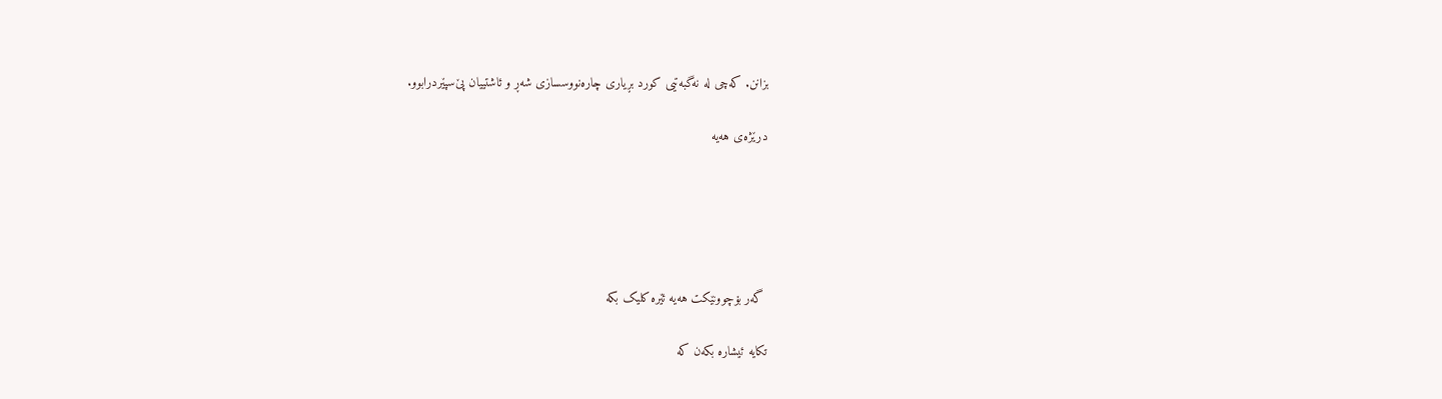بزانن. كه‌چی‌ له‌ نه‌گبه‌تیی‌ كورد بڕیاری‌ چاره‌نووسسازی شه‌ڕ و ئاشتییان پێ‌سپێردرابوو.

درێژه‌ی هه‌یه‌





 گه‌ر بۆچوونێکت هه‌یه‌ ئێره‌ کلیک بکه

تکایه‌ ئیشاره‌ بکه‌ن که‌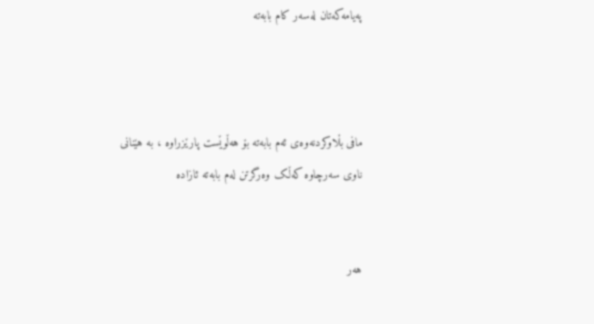په‌یامه‌که‌تان له‌سه‌ر کام بابه‌ته‌



مافی بڵاوکردنه‌وه‌ی ئه‌م بابه‌ته‌ بۆ هه‌ڵوێست پارێزراوه‌ ، به‌‌ هێنانی ناوی سه‌رچاوه‌ که‌ڵک وه‌رگرتن له‌م بابه‌ته‌ ئازاده‌


هه‌ر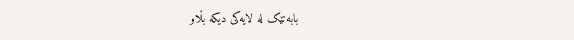بابه‌تێک له‌ لایه‌کی دیکه‌ بڵاو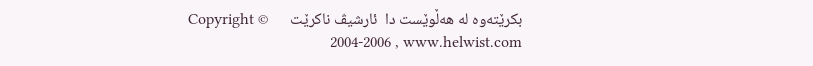بکرێته‌وه‌ له هه‌ڵوێست دا  ئارشیڤ ناکرێت      Copyright © 2004-2006 , www.helwist.com